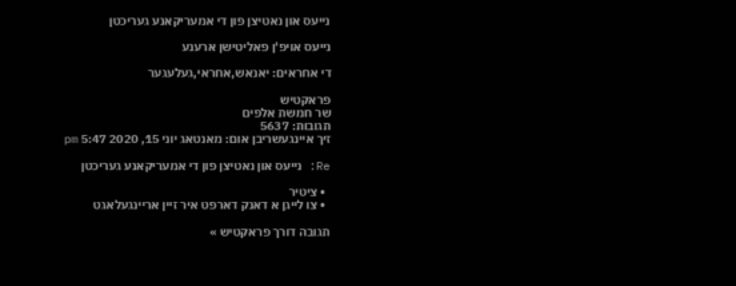נייעס און נאטיצן פון די אמעריקאנע געריכטן

נייעס אויפ'ן פאליטישן ארענע

די אחראים: יאנאש,אחראי,געלעגער

פראקטיש
שר חמשת אלפים
תגובות: 5637
זיך איינגעשריבן אום: מאנטאג יוני 15, 2020 5:47 pm

Re: נייעס און נאטיצן פון די אמעריקאנע געריכטן

  • ציטיר
  • צו לייגן א דאנק דארפט איר זיין אריינגעלאגט

תגובה דורך פראקטיש »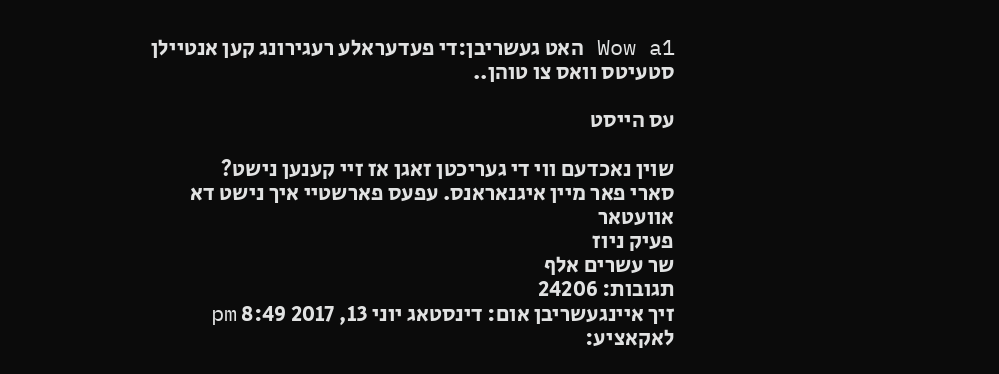Wow a1 האט געשריבן:די פעדעראלע רעגירונג קען אנטיילן סטעיטס וואס צו טוהן..

עס הייסט

שוין נאכדעם ווי די געריכטן זאגן אז זיי קענען נישט?
סארי פאר מיין איגנאראנס. עפעס פארשטיי איך נישט דא
אוועטאר
פעיק ניוז
שר עשרים אלף
תגובות: 24206
זיך איינגעשריבן אום: דינסטאג יוני 13, 2017 8:49 pm
לאקאציע: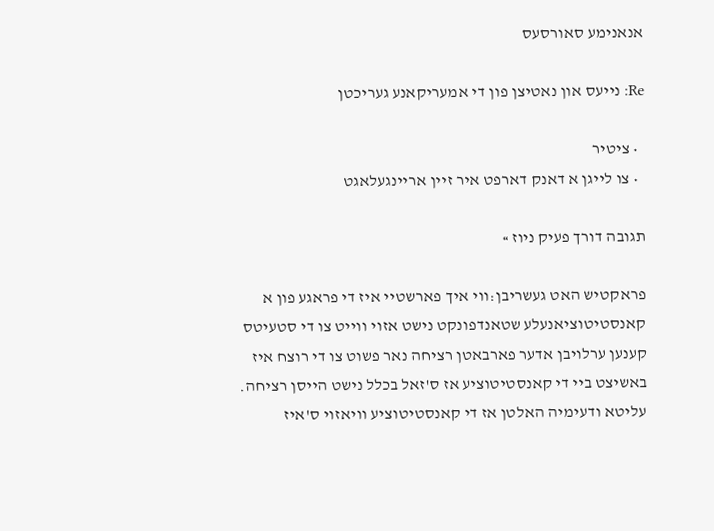אנאנימע סאורסעס

Re: נייעס און נאטיצן פון די אמעריקאנע געריכטן

  • ציטיר
  • צו לייגן א דאנק דארפט איר זיין אריינגעלאגט

תגובה דורך פעיק ניוז »

פראקטיש האט געשריבן:ווי איך פארשטיי איז די פראגע פון א קאנסטיטוציאנעלע שטאנדפונקט נישט אזוי ווייט צו די סטעיטס קענען ערלויבן אדער פארבאטן רציחה נאר פשוט צו די רוצח איז באשיצט ביי די קאנסטיטוציע אז ס'זאל בכלל נישט הייסן רציחה. עליטא ודעימיה האלטן אז די קאנסטיטוציע וויאזוי ס'איז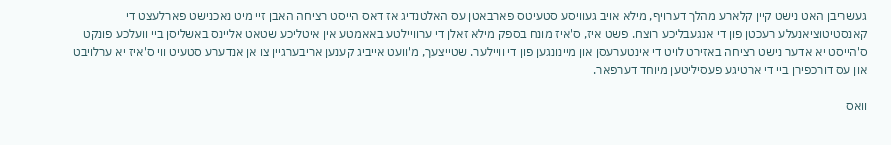געשריבן האט נישט קיין קלארע מהלך דערויף, מילא אויב געוויסע סטעיטס פארבאטן עס האלטנדיג אז דאס הייסט רציחה האבן זיי מיט נאכנישט פארלעצט די קאנסטיטוציאנעלע רעכטן פון די אנגעבליכע רוצח. פשט איז, ס'איז מונח בספק מילא זאלן די ערוויילטע באאמטע אין איטליכע שטאט אליינס באשליסן ביי וועלכע פונקט ס'הייסט יא אדער נישט רציחה באזירט לויט די אינטערעסן און מיינונגען פון די וויילער. שטייצעך, מ'וועט אייביג קענען אריבערגיין צו אן אנדערע סטעיט ווי ס'איז יא ערלויבט און עס דורכפירן ביי די ארטיגע פעסיליטען מיוחד דערפאר.

וואס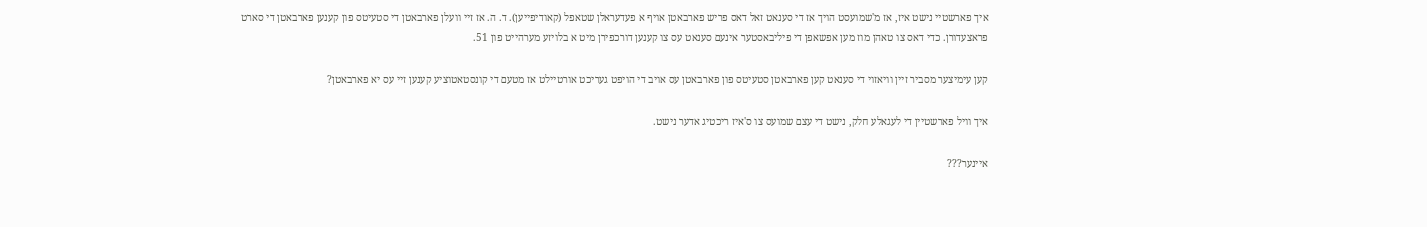איך פארשטיי נישט איז, אז מ'שמועסט הויך אז די סענאט זאל דאס פריש פארבאטן אויף א פעדעראלן שטאפל (קאודיפייען). ד. ה. אז זיי וועלן פארבאטן די סטעיטס פון קענען פארבאטן די סארט פראצעדורן. כדי דאס צו טאהן מוז מען אפשאפן די פיליבאסטער אינעם סענאט עס צו קענען דורכפירן מיט א בלויזע מערהייט פון 51.

קען עימיצער מסביר זיין וויאזוי די סענאט קען פארבאטן סטעיטס פון פארבאטן עס אויב די הויפט געריכט אורטיילט אז מטעם די קונסטאטוציע קענען זיי עס יא פארבאטן?

איך וויל פארשטיין די לעגאלע חלק, נישט די עצם שמועס צו ס'איז ריכטיג אדער נישט.

איינער???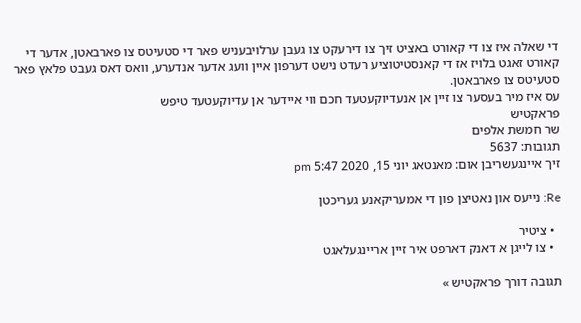די שאלה איז צו די קאורט באציט זיך צו דירעקט צו געבן ערלויבעניש פאר די סטעיטס צו פארבאטן, אדער די קאורט זאגט בלויז אז די קאנסטיטוציע רעדט נישט דערפון איין וועג אדער אנדערע, וואס דאס געבט פלאץ פאר סטעיטס צו פארבאטן.
עס איז מיר בעסער צו זיין אן אנעדיוקעטעד חכם ווי איידער אן עדיוקעטעד טיפש
פראקטיש
שר חמשת אלפים
תגובות: 5637
זיך איינגעשריבן אום: מאנטאג יוני 15, 2020 5:47 pm

Re: נייעס און נאטיצן פון די אמעריקאנע געריכטן

  • ציטיר
  • צו לייגן א דאנק דארפט איר זיין אריינגעלאגט

תגובה דורך פראקטיש »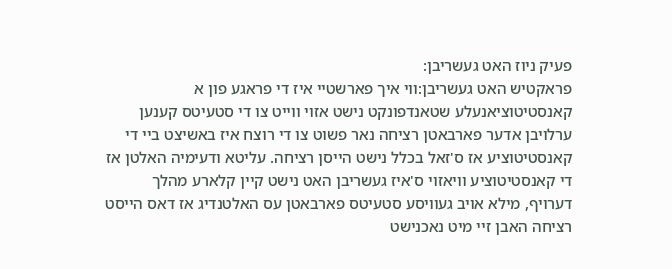פעיק ניוז האט געשריבן:
פראקטיש האט געשריבן:ווי איך פארשטיי איז די פראגע פון א קאנסטיטוציאנעלע שטאנדפונקט נישט אזוי ווייט צו די סטעיטס קענען ערלויבן אדער פארבאטן רציחה נאר פשוט צו די רוצח איז באשיצט ביי די קאנסטיטוציע אז ס'זאל בכלל נישט הייסן רציחה. עליטא ודעימיה האלטן אז די קאנסטיטוציע וויאזוי ס'איז געשריבן האט נישט קיין קלארע מהלך דערויף, מילא אויב געוויסע סטעיטס פארבאטן עס האלטנדיג אז דאס הייסט רציחה האבן זיי מיט נאכנישט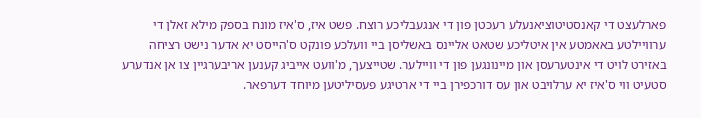פארלעצט די קאנסטיטוציאנעלע רעכטן פון די אנגעבליכע רוצח. פשט איז, ס'איז מונח בספק מילא זאלן די ערוויילטע באאמטע אין איטליכע שטאט אליינס באשליסן ביי וועלכע פונקט ס'הייסט יא אדער נישט רציחה באזירט לויט די אינטערעסן און מיינונגען פון די וויילער. שטייצעך, מ'וועט אייביג קענען אריבערגיין צו אן אנדערע סטעיט ווי ס'איז יא ערלויבט און עס דורכפירן ביי די ארטיגע פעסיליטען מיוחד דערפאר.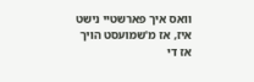וואס איך פארשטיי נישט איז, אז מ'שמועסט הויך אז די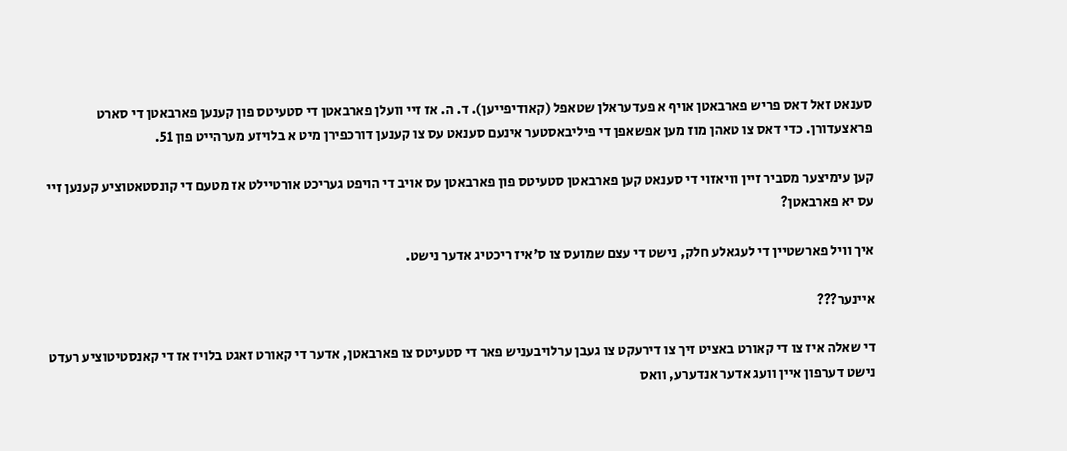סענאט זאל דאס פריש פארבאטן אויף א פעדעראלן שטאפל (קאודיפייען). ד. ה. אז זיי וועלן פארבאטן די סטעיטס פון קענען פארבאטן די סארט פראצעדורן. כדי דאס צו טאהן מוז מען אפשאפן די פיליבאסטער אינעם סענאט עס צו קענען דורכפירן מיט א בלויזע מערהייט פון 51.

קען עימיצער מסביר זיין וויאזוי די סענאט קען פארבאטן סטעיטס פון פארבאטן עס אויב די הויפט געריכט אורטיילט אז מטעם די קונסטאטוציע קענען זיי עס יא פארבאטן?

איך וויל פארשטיין די לעגאלע חלק, נישט די עצם שמועס צו ס'איז ריכטיג אדער נישט.

איינער???

די שאלה איז צו די קאורט באציט זיך צו דירעקט צו געבן ערלויבעניש פאר די סטעיטס צו פארבאטן, אדער די קאורט זאגט בלויז אז די קאנסטיטוציע רעדט נישט דערפון איין וועג אדער אנדערע, וואס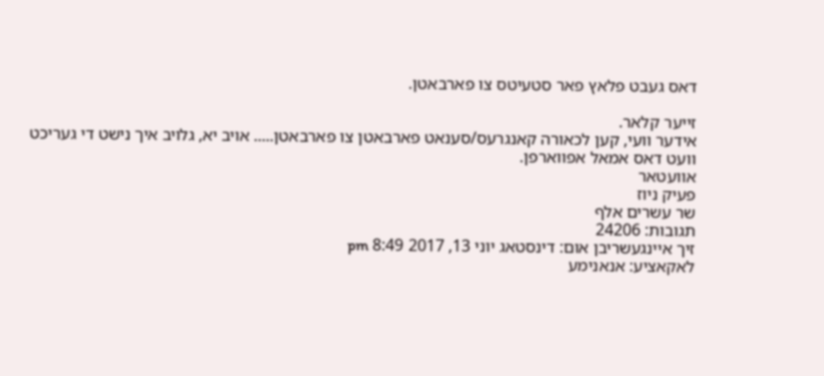דאס געבט פלאץ פאר סטעיטס צו פארבאטן.

זייער קלאר.
אידער וועי, קען לכאורה קאנגרעס/סענאט פארבאטן צו פארבאטן..... אויב יא, גלויב איך נישט די געריכט וועט דאס אמאל אפווארפן.
אוועטאר
פעיק ניוז
שר עשרים אלף
תגובות: 24206
זיך איינגעשריבן אום: דינסטאג יוני 13, 2017 8:49 pm
לאקאציע: אנאנימע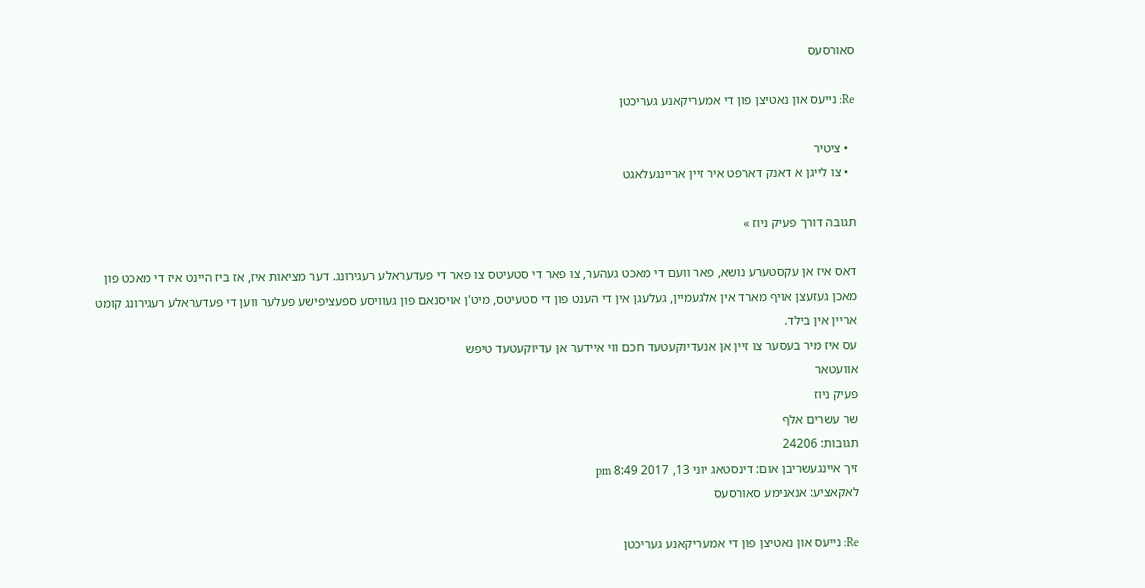סאורסעס

Re: נייעס און נאטיצן פון די אמעריקאנע געריכטן

  • ציטיר
  • צו לייגן א דאנק דארפט איר זיין אריינגעלאגט

תגובה דורך פעיק ניוז »

דאס איז אן עקסטערע נושא, פאר וועם די מאכט געהער, צו פאר די סטעיטס צו פאר די פעדעראלע רעגירונג. דער מציאות איז, אז ביז היינט איז די מאכט פון מאכן געזעצן אויף מארד אין אלגעמיין, געלעגן אין די הענט פון די סטעיטס, מיט'ן אויסנאם פון געוויסע ספעציפישע פעלער ווען די פעדעראלע רעגירונג קומט אריין אין בילד.
עס איז מיר בעסער צו זיין אן אנעדיוקעטעד חכם ווי איידער אן עדיוקעטעד טיפש
אוועטאר
פעיק ניוז
שר עשרים אלף
תגובות: 24206
זיך איינגעשריבן אום: דינסטאג יוני 13, 2017 8:49 pm
לאקאציע: אנאנימע סאורסעס

Re: נייעס און נאטיצן פון די אמעריקאנע געריכטן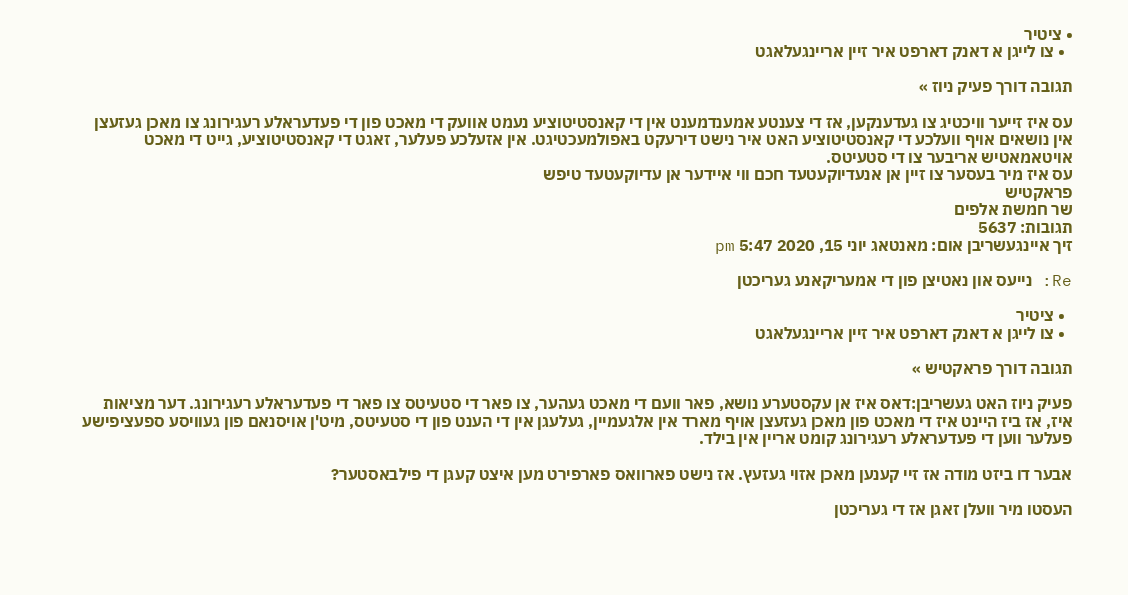• ציטיר
  • צו לייגן א דאנק דארפט איר זיין אריינגעלאגט

תגובה דורך פעיק ניוז »

עס איז זייער וויכטיג צו געדענקען, אז די צענטע אמענדמענט אין די קאנסטיטוציע נעמט אוועק די מאכט פון די פעדעראלע רעגירונג צו מאכן געזעצן אין נושאים אויף וועלכע די קאנסטיטוציע האט איר נישט דירעקט באפולמעכטיגט. אין אזעלכע פעלער, זאגט די קאנסטיטוציע, גייט די מאכט אויטאמאטיש אריבער צו די סטעיטס.
עס איז מיר בעסער צו זיין אן אנעדיוקעטעד חכם ווי איידער אן עדיוקעטעד טיפש
פראקטיש
שר חמשת אלפים
תגובות: 5637
זיך איינגעשריבן אום: מאנטאג יוני 15, 2020 5:47 pm

Re: נייעס און נאטיצן פון די אמעריקאנע געריכטן

  • ציטיר
  • צו לייגן א דאנק דארפט איר זיין אריינגעלאגט

תגובה דורך פראקטיש »

פעיק ניוז האט געשריבן:דאס איז אן עקסטערע נושא, פאר וועם די מאכט געהער, צו פאר די סטעיטס צו פאר די פעדעראלע רעגירונג. דער מציאות איז, אז ביז היינט איז די מאכט פון מאכן געזעצן אויף מארד אין אלגעמיין, געלעגן אין די הענט פון די סטעיטס, מיט'ן אויסנאם פון געוויסע ספעציפישע פעלער ווען די פעדעראלע רעגירונג קומט אריין אין בילד.

אבער דו ביזט מודה אז זיי קענען מאכן אזוי געזעץ. אז נישט פארוואס פארפירט מען איצט קעגן די פילבאסטער?

העסטו מיר וועלן זאגן אז די געריכטן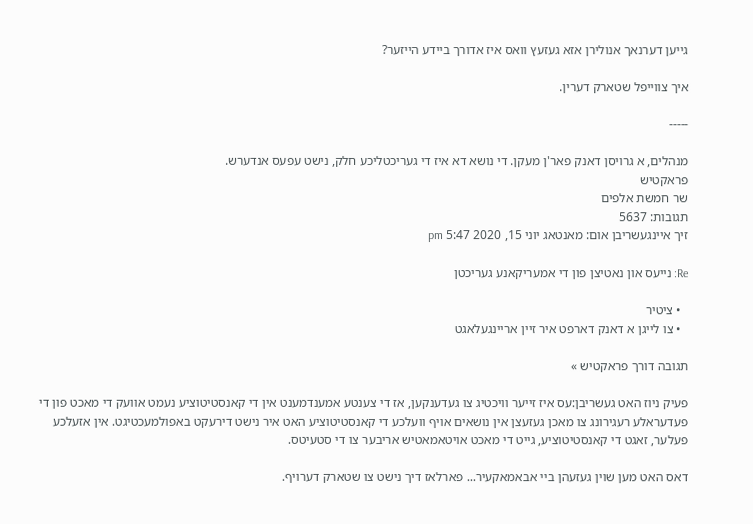גייען דערנאך אנולירן אזא געזעץ וואס איז אדורך ביידע הייזער?

איך צווייפל שטארק דערין.

-----

מנהלים, א גרויסן דאנק פאר'ן מעקן. די נושא דא איז די געריכטליכע חלק, נישט עפעס אנדערש.
פראקטיש
שר חמשת אלפים
תגובות: 5637
זיך איינגעשריבן אום: מאנטאג יוני 15, 2020 5:47 pm

Re: נייעס און נאטיצן פון די אמעריקאנע געריכטן

  • ציטיר
  • צו לייגן א דאנק דארפט איר זיין אריינגעלאגט

תגובה דורך פראקטיש »

פעיק ניוז האט געשריבן:עס איז זייער וויכטיג צו געדענקען, אז די צענטע אמענדמענט אין די קאנסטיטוציע נעמט אוועק די מאכט פון די פעדעראלע רעגירונג צו מאכן געזעצן אין נושאים אויף וועלכע די קאנסטיטוציע האט איר נישט דירעקט באפולמעכטיגט. אין אזעלכע פעלער, זאגט די קאנסטיטוציע, גייט די מאכט אויטאמאטיש אריבער צו די סטעיטס.

דאס האט מען שוין געזעהן ביי אבאמאקעיר... פארלאז דיך נישט צו שטארק דערויף.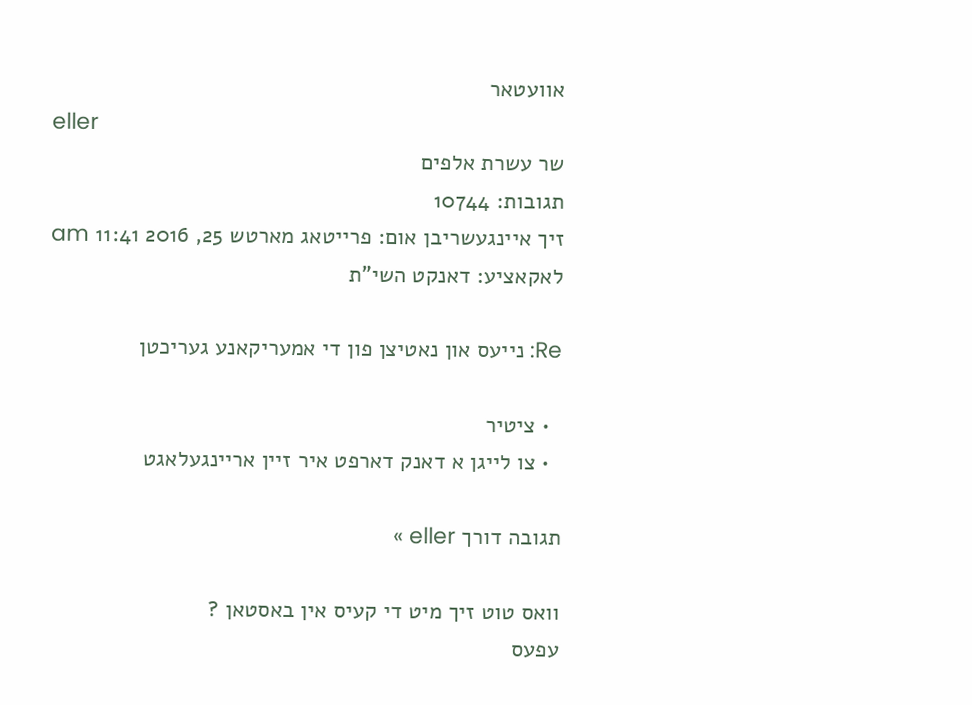אוועטאר
eller
שר עשרת אלפים
תגובות: 10744
זיך איינגעשריבן אום: פרייטאג מארטש 25, 2016 11:41 am
לאקאציע: דאנקט השי"ת

Re: נייעס און נאטיצן פון די אמעריקאנע געריכטן

  • ציטיר
  • צו לייגן א דאנק דארפט איר זיין אריינגעלאגט

תגובה דורך eller »

וואס טוט זיך מיט די קעיס אין באסטאן ?
עפעס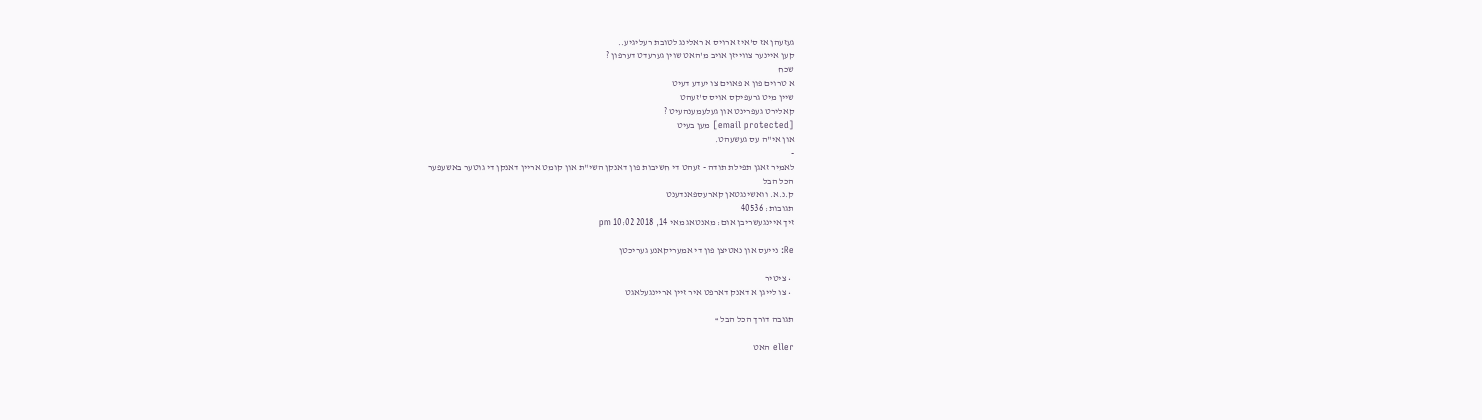געזעהן אז ס'איז ארויס א ראלינג לטובת רעליגיע..
קען איינער צווייזן אויב מ'האט שוין גערעדט דערפון ?
שכח
א טרוים פון א פאוים צו יעדע דעיט
שיין מיט גרעפיקס אויס ס'זעהט
קאלירט געפרינט און געלעמענהעיט ?
[email protected] מען בעיט
און אי"ה עס געשעהט.
-
לאמיר זאגן תפילת תודה - זעהט די חשיבות פון דאנקן השי"ת און קומט אריין דאנקן די גוטער באשעפער
הכל הבל
ק.נ.א. וואשינגטאן קארעספאנדענט
תגובות: 40536
זיך איינגעשריבן אום: מאנטאג מאי 14, 2018 10:02 pm

Re: נייעס און נאטיצן פון די אמעריקאנע געריכטן

  • ציטיר
  • צו לייגן א דאנק דארפט איר זיין אריינגעלאגט

תגובה דורך הכל הבל »

eller האט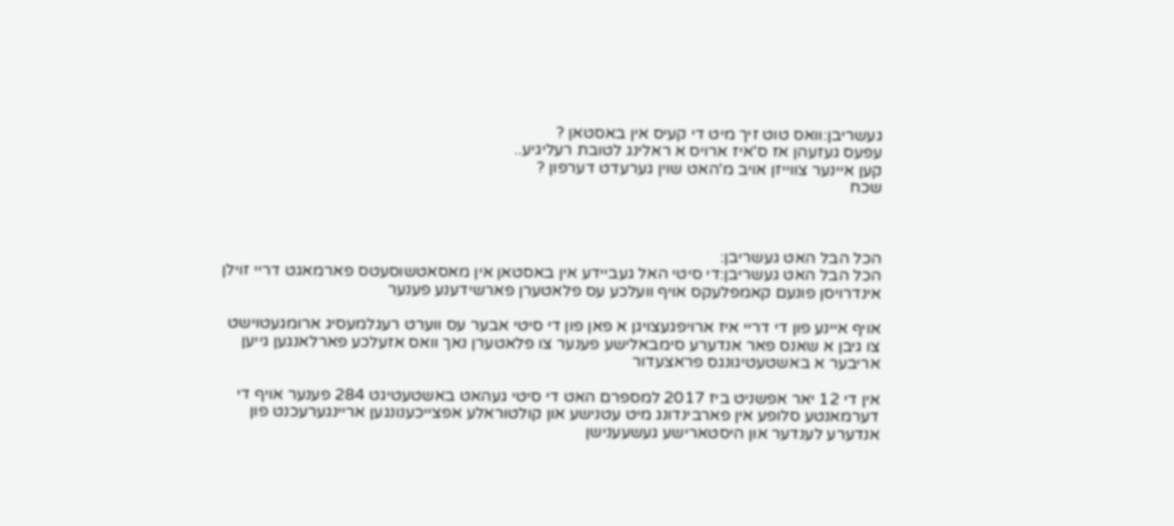געשריבן:וואס טוט זיך מיט די קעיס אין באסטאן ?
עפעס געזעהן אז ס'איז ארויס א ראלינג לטובת רעליגיע..
קען איינער צווייזן אויב מ'האט שוין גערעדט דערפון ?
שכח



הכל הבל האט געשריבן:
הכל הבל האט געשריבן:די סיטי האל געביידע אין באסטאן אין מאסאטשוסעטס פארמאגט דריי זוילן אינדרויסן פונעם קאמפלעקס אויף וועלכע עס פלאטערן פארשידענע פענער

אויף איינע פון די דריי איז ארויפגעצויגן א פאן פון די סיטי אבער עס ווערט רעגלמעסיג ארומגעטוישט צו גיבן א שאנס פאר אנדערע סימבאלישע פענער צו פלאטערן נאך וואס אזעלכע פארלאנגען גייען אריבער א באשטעטיגונגס פראצעדור

אין די 12 יאר אפשניט ביז 2017 למספרם האט די סיטי געהאט באשטעטיגט 284 פענער אויף די דערמאנטע סלופע אין פארבינדונג מיט עטנישע און קולטוראלע אפצייכענונגען אריינגערעכנט פון אנדערע לענדער און היסטארישע געשעענישן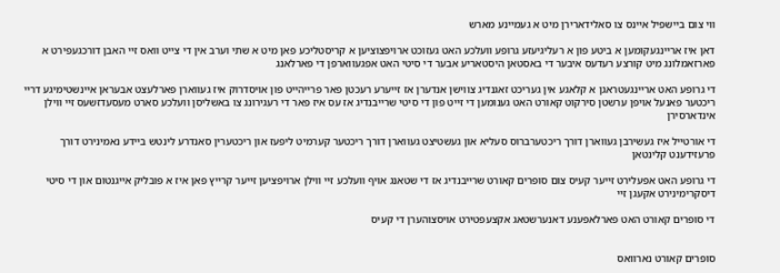ווי צום ביישפיל איינס צו סאלידארירן מיט א געמיינע מארש

דאן איז אריינגעקומען א ביטע פון א רעליגיעזע גרופע וועלכע האט געזוכט ארויפצוציען א קריסטליכע פאן מיט א שתי וערב אין די צייט וואס זיי האבן דורכגעפירט א פארזאמלונג מיט קורצע רעדעס איבער די באסטאן היסטאריע אבער די סיטי האט אפגעווארפן די פארלאנג

די גרופע האט אריינגעטראגן א קלאגע אין געריכט זאגנדיג צווישן אנדערן אז זייערע רעכטן פאר פרייהייט פון אויסדרוק איז געווארן פארלעצט אבעראן איינשטימיגע דריי ריכטער פאנעל אויפן ערשטן סירקוט קאורט האט גענומען די זייט פון די סיטי שרייבנדיג אז עס איז פאר די רעגירונג צו באשליסן וועלכע סארט מעסעדזשעס זיי ווילן אינדארסירן

די אורטייל איז געשירבן געווארן דורך ריכטערברוס סעליא און געשטיצט געווארן דורך ריכטער קערמיט ליפעז און ריכטערין סאנדרע לינטש ביידע נאמינירט דורך פרעזידענט קלינטאן

די גרופע האט אפעלירט זייער קעיס צום סופרים קאורט שרייבנדיג אז די שטאנג אויף וועלכע זיי ווילן ארויפציען זייער קרייץ פאן איז א פובליק אייגנטום און די סיטי דיסקרימינירט אקעגן זיי

די סופרים קאורט האט פארלאפענע דאנערשטאג אקצעפטירט אויסצוהערן די קעיס


סופרים קאורט נארוואס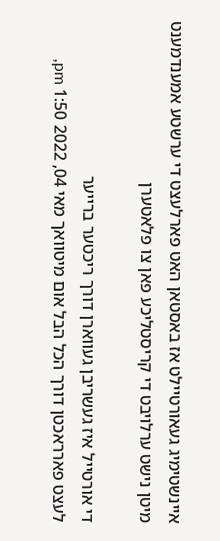איינשטימיג געאורטיילט אז באסטאן האט פארלעצט די ערשטע אמענדמענט מיטן נישט ערלויבט די קריסטליכע פאן צו פלאטערן

די אורטייל איז געשריבן געווארן דורך ריכטער ברייער
לעצט פארראכטן דורך הכל הבל אום מיטוואך מאי 04, 2022 1:50 pm,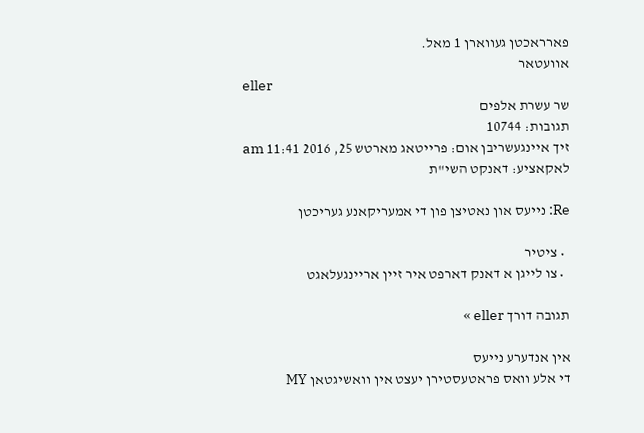פארראכטן געווארן 1 מאל.
אוועטאר
eller
שר עשרת אלפים
תגובות: 10744
זיך איינגעשריבן אום: פרייטאג מארטש 25, 2016 11:41 am
לאקאציע: דאנקט השי"ת

Re: נייעס און נאטיצן פון די אמעריקאנע געריכטן

  • ציטיר
  • צו לייגן א דאנק דארפט איר זיין אריינגעלאגט

תגובה דורך eller »

אין אנדערע נייעס
די אלע וואס פראטעסטירן יעצט אין וואשיגטאן MY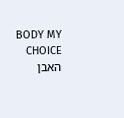BODY MY CHOICE האבן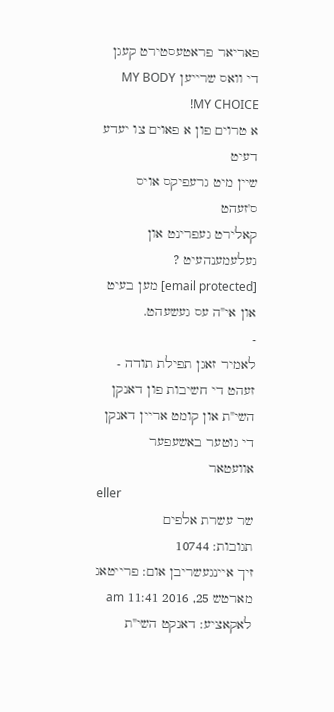פאריאר פראטעסטירט קעגן די וואס שרייען MY BODY MY CHOICE!
א טרוים פון א פאוים צו יעדע דעיט
שיין מיט גרעפיקס אויס ס'זעהט
קאלירט געפרינט און געלעמענהעיט ?
[email protected] מען בעיט
און אי"ה עס געשעהט.
-
לאמיר זאגן תפילת תודה - זעהט די חשיבות פון דאנקן השי"ת און קומט אריין דאנקן די גוטער באשעפער
אוועטאר
eller
שר עשרת אלפים
תגובות: 10744
זיך איינגעשריבן אום: פרייטאג מארטש 25, 2016 11:41 am
לאקאציע: דאנקט השי"ת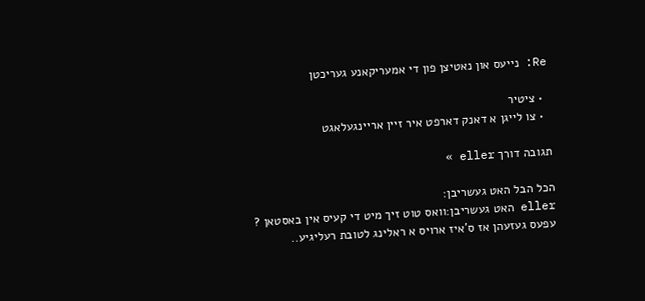Re: נייעס און נאטיצן פון די אמעריקאנע געריכטן

  • ציטיר
  • צו לייגן א דאנק דארפט איר זיין אריינגעלאגט

תגובה דורך eller »

הכל הבל האט געשריבן:
eller האט געשריבן:וואס טוט זיך מיט די קעיס אין באסטאן ?
עפעס געזעהן אז ס'איז ארויס א ראלינג לטובת רעליגיע..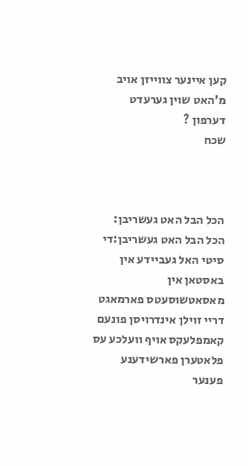קען איינער צווייזן אויב מ'האט שוין גערעדט דערפון ?
שכח



הכל הבל האט געשריבן:
הכל הבל האט געשריבן:די סיטי האל געביידע אין באסטאן אין מאסאטשוסעטס פארמאגט דריי זוילן אינדרויסן פונעם קאמפלעקס אויף וועלכע עס פלאטערן פארשידענע פענער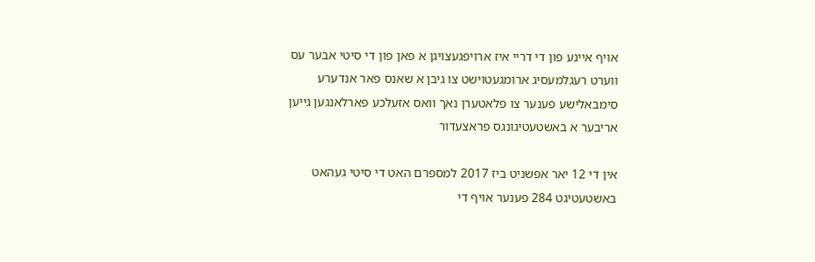אויף איינע פון די דריי איז ארויפגעצויגן א פאן פון די סיטי אבער עס ווערט רעגלמעסיג ארומגעטוישט צו גיבן א שאנס פאר אנדערע סימבאלישע פענער צו פלאטערן נאך וואס אזעלכע פארלאנגען גייען אריבער א באשטעטיגונגס פראצעדור

אין די 12 יאר אפשניט ביז 2017 למספרם האט די סיטי געהאט באשטעטיגט 284 פענער אויף די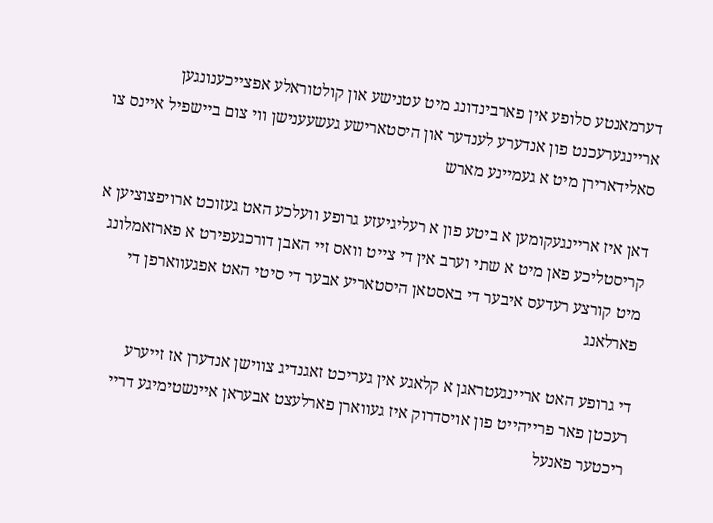דערמאנטע סלופע אין פארבינדונג מיט עטנישע און קולטוראלע אפצייכענונגען אריינגערעכנט פון אנדערע לענדער און היסטארישע געשעענישן ווי צום ביישפיל איינס צו סאלידארירן מיט א געמיינע מארש

דאן איז אריינגעקומען א ביטע פון א רעליגיעזע גרופע וועלכע האט געזוכט ארויפצוציען א קריסטליכע פאן מיט א שתי וערב אין די צייט וואס זיי האבן דורכגעפירט א פארזאמלונג מיט קורצע רעדעס איבער די באסטאן היסטאריע אבער די סיטי האט אפגעווארפן די פארלאנג

די גרופע האט אריינגעטראגן א קלאגע אין געריכט זאגנדיג צווישן אנדערן אז זייערע רעכטן פאר פרייהייט פון אויסדרוק איז געווארן פארלעצט אבעראן איינשטימיגע דריי ריכטער פאנעל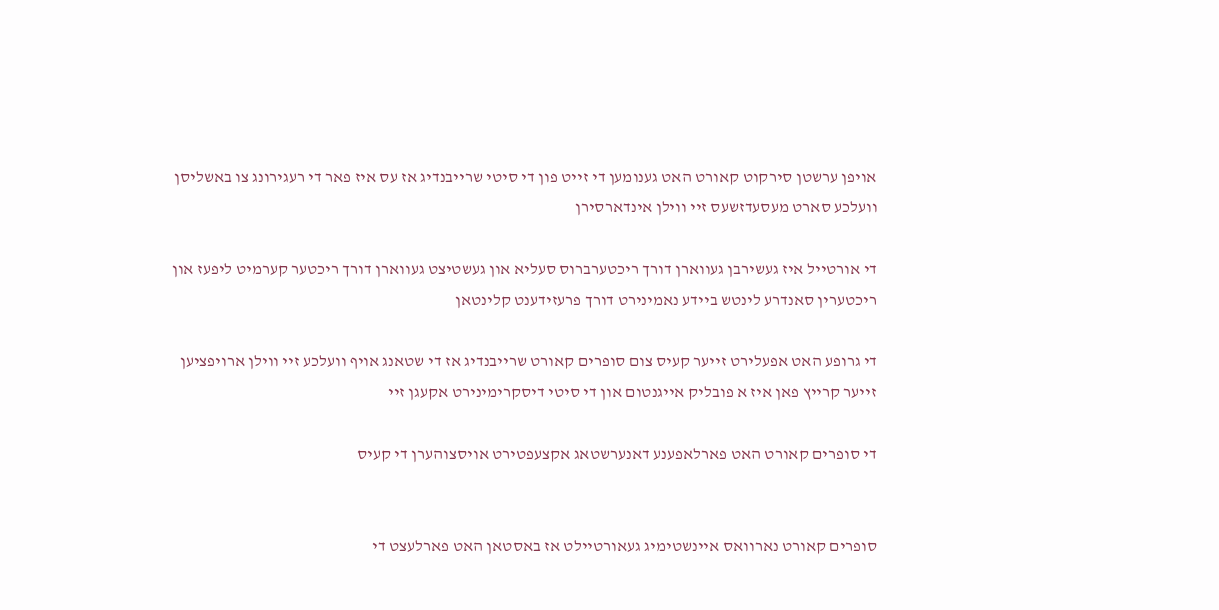אויפן ערשטן סירקוט קאורט האט גענומען די זייט פון די סיטי שרייבנדיג אז עס איז פאר די רעגירונג צו באשליסן וועלכע סארט מעסעדזשעס זיי ווילן אינדארסירן

די אורטייל איז געשירבן געווארן דורך ריכטערברוס סעליא און געשטיצט געווארן דורך ריכטער קערמיט ליפעז און ריכטערין סאנדרע לינטש ביידע נאמינירט דורך פרעזידענט קלינטאן

די גרופע האט אפעלירט זייער קעיס צום סופרים קאורט שרייבנדיג אז די שטאנג אויף וועלכע זיי ווילן ארויפציען זייער קרייץ פאן איז א פובליק אייגנטום און די סיטי דיסקרימינירט אקעגן זיי

די סופרים קאורט האט פארלאפענע דאנערשטאג אקצעפטירט אויסצוהערן די קעיס


סופרים קאורט נארוואס איינשטימיג געאורטיילט אז באסטאן האט פארלעצט די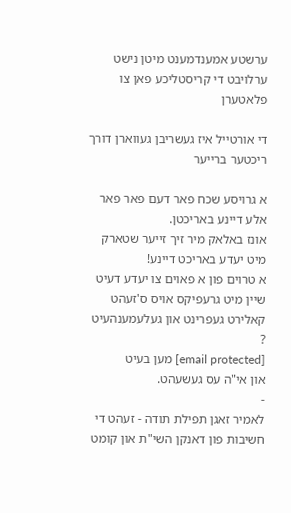ערשטע אמענדמענט מיטן נישט ערלויבט די קריסטליכע פאן צו פלאטערן

די אורטייל איז געשריבן געווארן דורך ריכטער ברייער

א גרויסע שכח פאר דעם פאר פאר אלע דיינע באריכטן.
אונז באלאק מיר זיך זייער שטארק מיט יעדע באריכט דיינע!
א טרוים פון א פאוים צו יעדע דעיט
שיין מיט גרעפיקס אויס ס'זעהט
קאלירט געפרינט און געלעמענהעיט ?
[email protected] מען בעיט
און אי"ה עס געשעהט.
-
לאמיר זאגן תפילת תודה - זעהט די חשיבות פון דאנקן השי"ת און קומט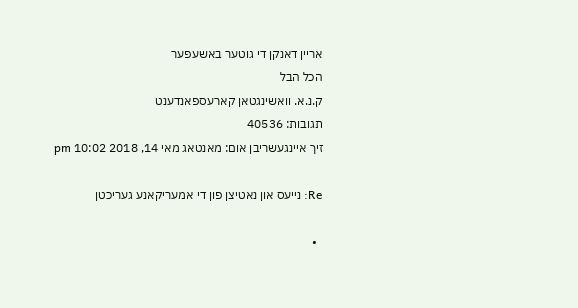אריין דאנקן די גוטער באשעפער
הכל הבל
ק.נ.א. וואשינגטאן קארעספאנדענט
תגובות: 40536
זיך איינגעשריבן אום: מאנטאג מאי 14, 2018 10:02 pm

Re: נייעס און נאטיצן פון די אמעריקאנע געריכטן

  •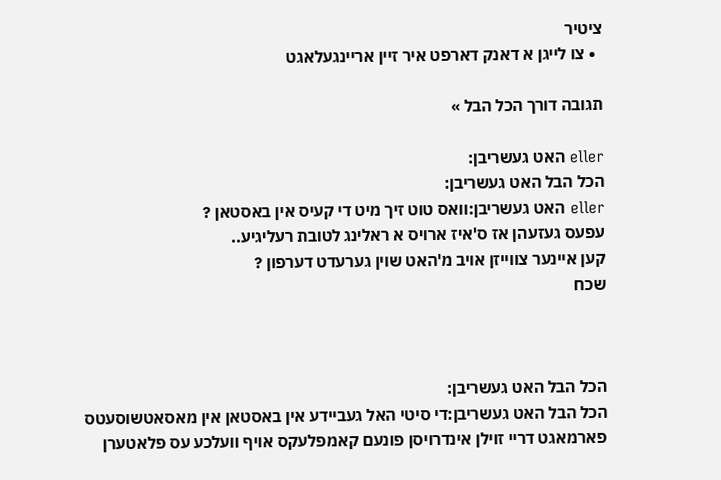ציטיר
  • צו לייגן א דאנק דארפט איר זיין אריינגעלאגט

תגובה דורך הכל הבל »

eller האט געשריבן:
הכל הבל האט געשריבן:
eller האט געשריבן:וואס טוט זיך מיט די קעיס אין באסטאן ?
עפעס געזעהן אז ס'איז ארויס א ראלינג לטובת רעליגיע..
קען איינער צווייזן אויב מ'האט שוין גערעדט דערפון ?
שכח



הכל הבל האט געשריבן:
הכל הבל האט געשריבן:די סיטי האל געביידע אין באסטאן אין מאסאטשוסעטס פארמאגט דריי זוילן אינדרויסן פונעם קאמפלעקס אויף וועלכע עס פלאטערן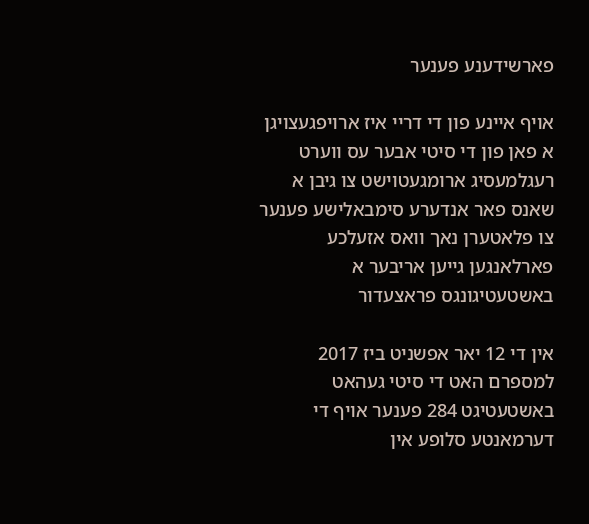פארשידענע פענער

אויף איינע פון די דריי איז ארויפגעצויגן א פאן פון די סיטי אבער עס ווערט רעגלמעסיג ארומגעטוישט צו גיבן א שאנס פאר אנדערע סימבאלישע פענער צו פלאטערן נאך וואס אזעלכע פארלאנגען גייען אריבער א באשטעטיגונגס פראצעדור

אין די 12 יאר אפשניט ביז 2017 למספרם האט די סיטי געהאט באשטעטיגט 284 פענער אויף די דערמאנטע סלופע אין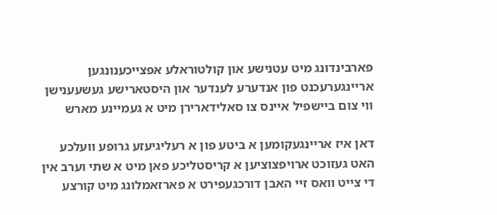פארבינדונג מיט עטנישע און קולטוראלע אפצייכענונגען אריינגערעכנט פון אנדערע לענדער און היסטארישע געשעענישן ווי צום ביישפיל איינס צו סאלידארירן מיט א געמיינע מארש

דאן איז אריינגעקומען א ביטע פון א רעליגיעזע גרופע וועלכע האט געזוכט ארויפצוציען א קריסטליכע פאן מיט א שתי וערב אין די צייט וואס זיי האבן דורכגעפירט א פארזאמלונג מיט קורצע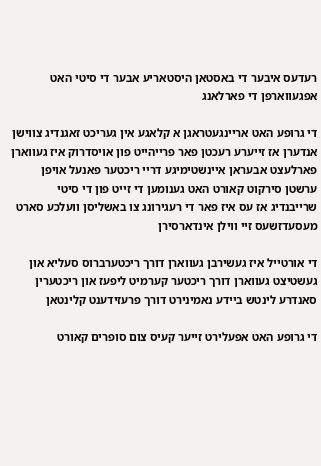רעדעס איבער די באסטאן היסטאריע אבער די סיטי האט אפגעווארפן די פארלאנג

די גרופע האט אריינגעטראגן א קלאגע אין געריכט זאגנדיג צווישן אנדערן אז זייערע רעכטן פאר פרייהייט פון אויסדרוק איז געווארן פארלעצט אבעראן איינשטימיגע דריי ריכטער פאנעל אויפן ערשטן סירקוט קאורט האט גענומען די זייט פון די סיטי שרייבנדיג אז עס איז פאר די רעגירונג צו באשליסן וועלכע סארט מעסעדזשעס זיי ווילן אינדארסירן

די אורטייל איז געשירבן געווארן דורך ריכטערברוס סעליא און געשטיצט געווארן דורך ריכטער קערמיט ליפעז און ריכטערין סאנדרע לינטש ביידע נאמינירט דורך פרעזידענט קלינטאן

די גרופע האט אפעלירט זייער קעיס צום סופרים קאורט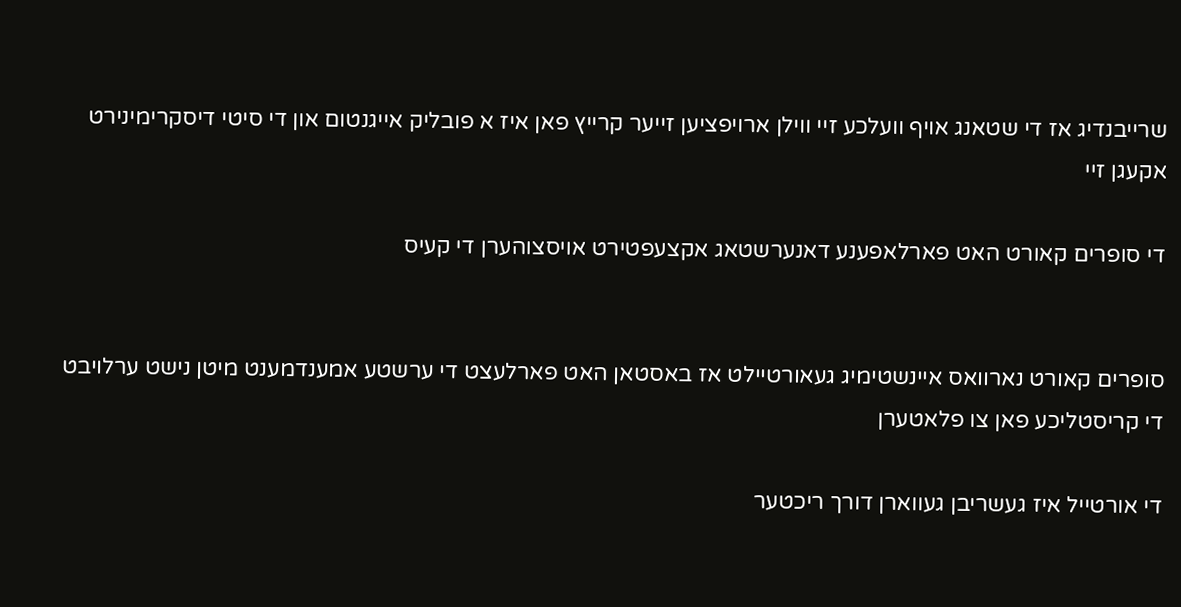שרייבנדיג אז די שטאנג אויף וועלכע זיי ווילן ארויפציען זייער קרייץ פאן איז א פובליק אייגנטום און די סיטי דיסקרימינירט אקעגן זיי

די סופרים קאורט האט פארלאפענע דאנערשטאג אקצעפטירט אויסצוהערן די קעיס


סופרים קאורט נארוואס איינשטימיג געאורטיילט אז באסטאן האט פארלעצט די ערשטע אמענדמענט מיטן נישט ערלויבט די קריסטליכע פאן צו פלאטערן

די אורטייל איז געשריבן געווארן דורך ריכטער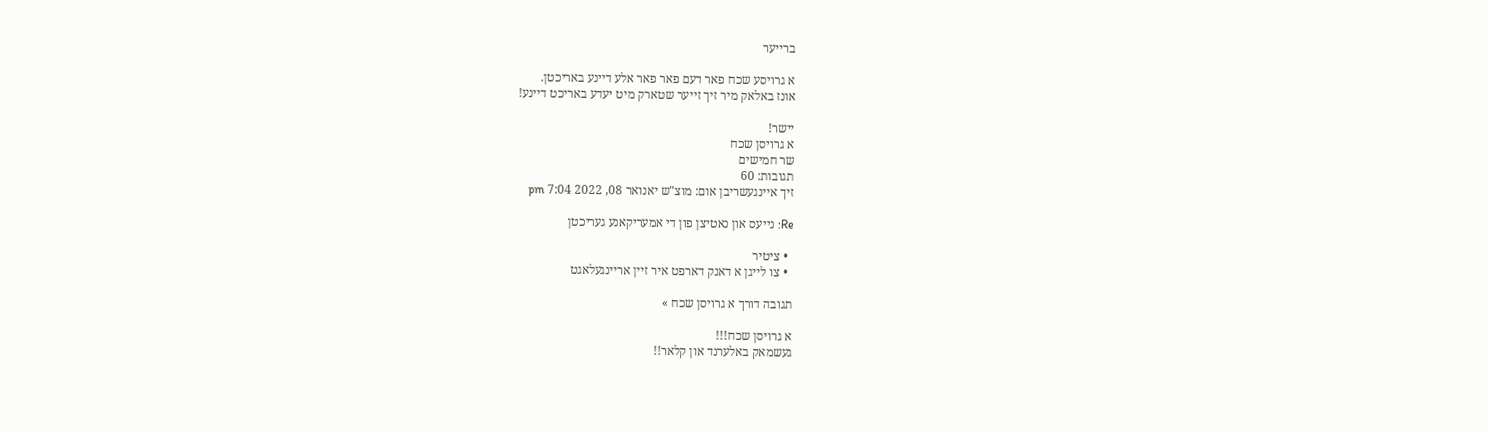ברייער

א גרויסע שכח פאר דעם פאר פאר אלע דיינע באריכטן.
אונז באלאק מיר זיך זייער שטארק מיט יעדע באריכט דיינע!

יישר!
א גרויסן שכח
שר חמישים
תגובות: 60
זיך איינגעשריבן אום: מוצ"ש יאנואר 08, 2022 7:04 pm

Re: נייעס און נאטיצן פון די אמעריקאנע געריכטן

  • ציטיר
  • צו לייגן א דאנק דארפט איר זיין אריינגעלאגט

תגובה דורך א גרויסן שכח »

א גרויסן שכח!!!
געשמאק באלערנד און קלאר!!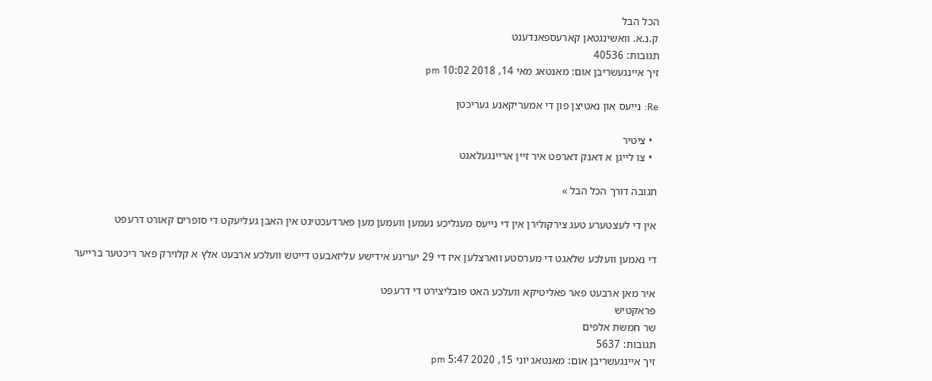הכל הבל
ק.נ.א. וואשינגטאן קארעספאנדענט
תגובות: 40536
זיך איינגעשריבן אום: מאנטאג מאי 14, 2018 10:02 pm

Re: נייעס און נאטיצן פון די אמעריקאנע געריכטן

  • ציטיר
  • צו לייגן א דאנק דארפט איר זיין אריינגעלאגט

תגובה דורך הכל הבל »

אין די לעצטערע טעג צירקולירן אין די נייעס מעגליכע נעמען וועמען מען פארדעכטיגט אין האבן געליעקט די סופרים קאורט דרעפט

די נאמען וועלכע שלאגט די מערסטע ווארצלען איז די 29 יעריגע אידישע עליזאבעט דייטש וועלכע ארבעט אלץ א קלוירק פאר ריכטער ברייער

איר מאן ארבעט פאר פאליטיקא וועלכע האט פובליצירט די דרעפט
פראקטיש
שר חמשת אלפים
תגובות: 5637
זיך איינגעשריבן אום: מאנטאג יוני 15, 2020 5:47 pm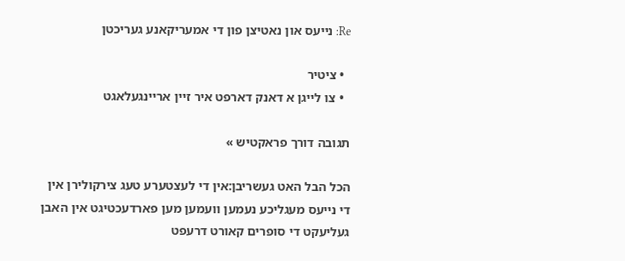Re: נייעס און נאטיצן פון די אמעריקאנע געריכטן

  • ציטיר
  • צו לייגן א דאנק דארפט איר זיין אריינגעלאגט

תגובה דורך פראקטיש »

הכל הבל האט געשריבן:אין די לעצטערע טעג צירקולירן אין די נייעס מעגליכע נעמען וועמען מען פארדעכטיגט אין האבן געליעקט די סופרים קאורט דרעפט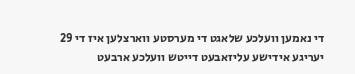די נאמען וועלכע שלאגט די מערסטע ווארצלען איז די 29 יעריגע אידישע עליזאבעט דייטש וועלכע ארבעט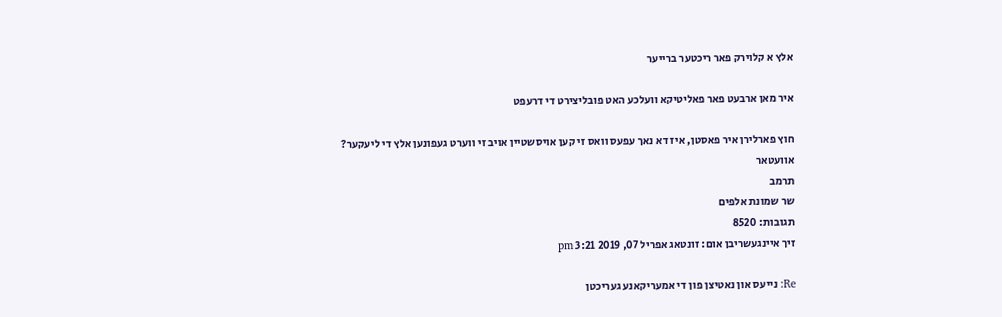אלץ א קלוירק פאר ריכטער ברייער

איר מאן ארבעט פאר פאליטיקא וועלכע האט פובליצירט די דרעפט

חוץ פארלירן איר פאסטן, איז דא נאך עפעס וואס זי קען אויסשטיין אויב זי ווערט געפונען אלץ די ליעקער?
אוועטאר
תרמב
שר שמונת אלפים
תגובות: 8520
זיך איינגעשריבן אום: זונטאג אפריל 07, 2019 3:21 pm

Re: נייעס און נאטיצן פון די אמעריקאנע געריכטן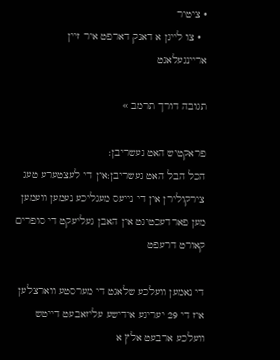• ציטיר
  • צו לייגן א דאנק דארפט איר זיין אריינגעלאגט

תגובה דורך תרמב »

פראקטיש האט געשריבן:
הכל הבל האט געשריבן:אין די לעצטערע טעג צירקולירן אין די נייעס מעגליכע נעמען וועמען מען פארדעכטיגט אין האבן געליעקט די סופרים קאורט דרעפט

די נאמען וועלכע שלאגט די מערסטע ווארצלען איז די 29 יעריגע אידישע עליזאבעט דייטש וועלכע ארבעט אלץ א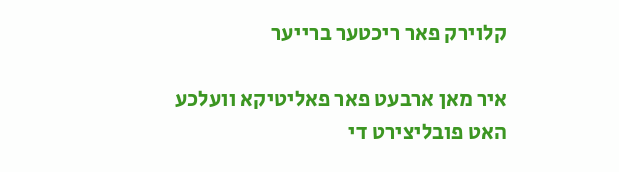קלוירק פאר ריכטער ברייער

איר מאן ארבעט פאר פאליטיקא וועלכע האט פובליצירט די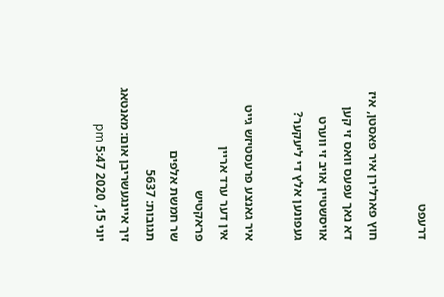דרעפט

חוץ פארלירן איר פאסטן, איז דא נאך עפעס וואס זי קען אויסשטיין אויב זי ווערט געפונען אלץ די ליעקער?

איר גאנצע פרעסטיזש גייט אין דער ערד אריין
פראקטיש
שר חמשת אלפים
תגובות: 5637
זיך איינגעשריבן אום: מאנטאג יוני 15, 2020 5:47 pm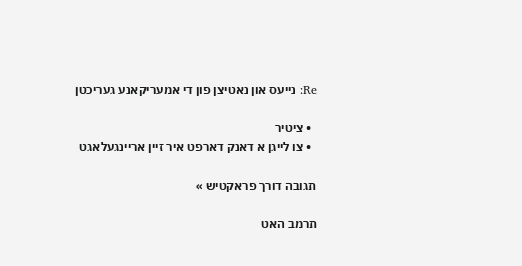Re: נייעס און נאטיצן פון די אמעריקאנע געריכטן

  • ציטיר
  • צו לייגן א דאנק דארפט איר זיין אריינגעלאגט

תגובה דורך פראקטיש »

תרמב האט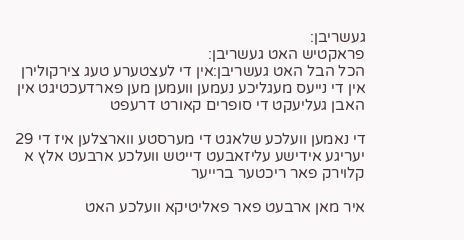געשריבן:
פראקטיש האט געשריבן:
הכל הבל האט געשריבן:אין די לעצטערע טעג צירקולירן אין די נייעס מעגליכע נעמען וועמען מען פארדעכטיגט אין האבן געליעקט די סופרים קאורט דרעפט

די נאמען וועלכע שלאגט די מערסטע ווארצלען איז די 29 יעריגע אידישע עליזאבעט דייטש וועלכע ארבעט אלץ א קלוירק פאר ריכטער ברייער

איר מאן ארבעט פאר פאליטיקא וועלכע האט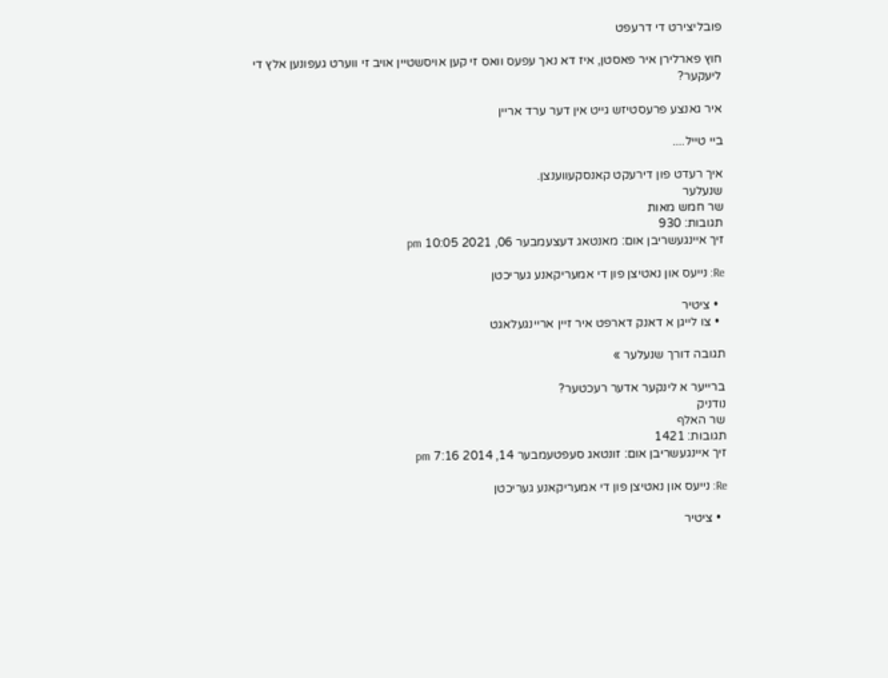פובליצירט די דרעפט

חוץ פארלירן איר פאסטן, איז דא נאך עפעס וואס זי קען אויסשטיין אויב זי ווערט געפונען אלץ די ליעקער?

איר גאנצע פרעסטיזש גייט אין דער ערד אריין

ביי טייל....

איך רעדט פון דירעקט קאנסקעווענצן.
שנעלער
שר חמש מאות
תגובות: 930
זיך איינגעשריבן אום: מאנטאג דעצעמבער 06, 2021 10:05 pm

Re: נייעס און נאטיצן פון די אמעריקאנע געריכטן

  • ציטיר
  • צו לייגן א דאנק דארפט איר זיין אריינגעלאגט

תגובה דורך שנעלער »

ברייער א לינקער אדער רעכטער?
נודניק
שר האלף
תגובות: 1421
זיך איינגעשריבן אום: זונטאג סעפטעמבער 14, 2014 7:16 pm

Re: נייעס און נאטיצן פון די אמעריקאנע געריכטן

  • ציטיר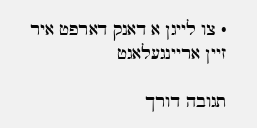• צו לייגן א דאנק דארפט איר זיין אריינגעלאגט

תגובה דורך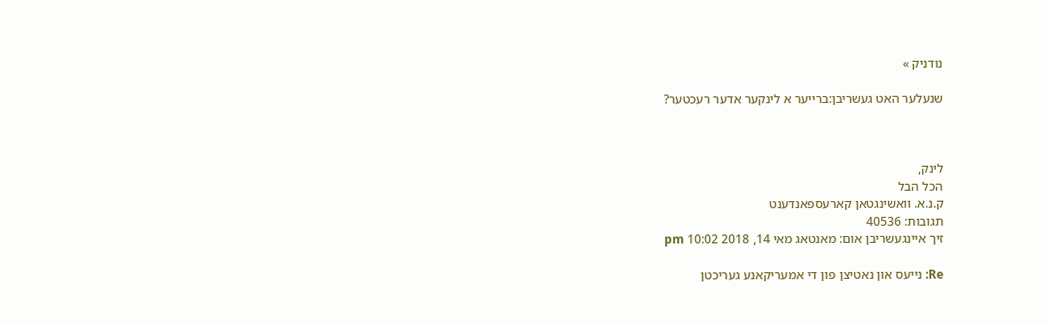נודניק »

שנעלער האט געשריבן:ברייער א לינקער אדער רעכטער?



לינק,
הכל הבל
ק.נ.א. וואשינגטאן קארעספאנדענט
תגובות: 40536
זיך איינגעשריבן אום: מאנטאג מאי 14, 2018 10:02 pm

Re: נייעס און נאטיצן פון די אמעריקאנע געריכטן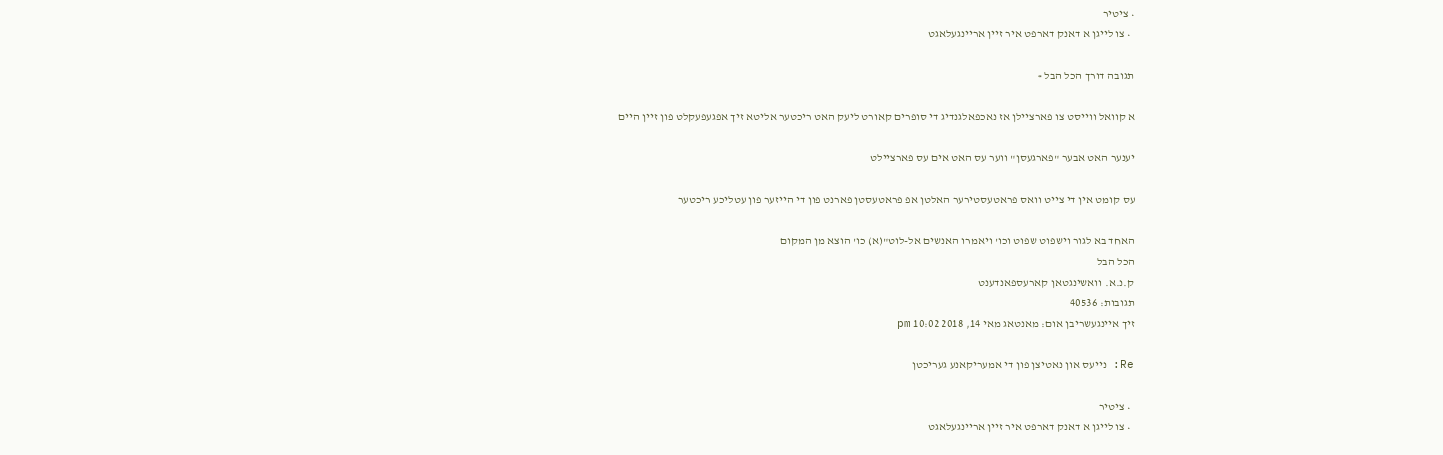• ציטיר
  • צו לייגן א דאנק דארפט איר זיין אריינגעלאגט

תגובה דורך הכל הבל »

א קוואל ווייסט צו פארציילן אז נאכפאלגנדיג די סופרים קאורט ליעק האט ריכטער אליטא זיך אפגעפעקלט פון זיין היים

יענער האט אבער "פארגעסן" ווער עס האט אים עס פארציילט

עס קומט אין די צייט וואס פראטעסטירער האלטן אפ פראטעסטן פארנט פון די הייזער פון עטליכע ריכטער

האחד בא לגור וישפוט שפוט וכו' ויאמרו האנשים אל-לוט"(א) כו' הוצא מן המקום
הכל הבל
ק.נ.א. וואשינגטאן קארעספאנדענט
תגובות: 40536
זיך איינגעשריבן אום: מאנטאג מאי 14, 2018 10:02 pm

Re: נייעס און נאטיצן פון די אמעריקאנע געריכטן

  • ציטיר
  • צו לייגן א דאנק דארפט איר זיין אריינגעלאגט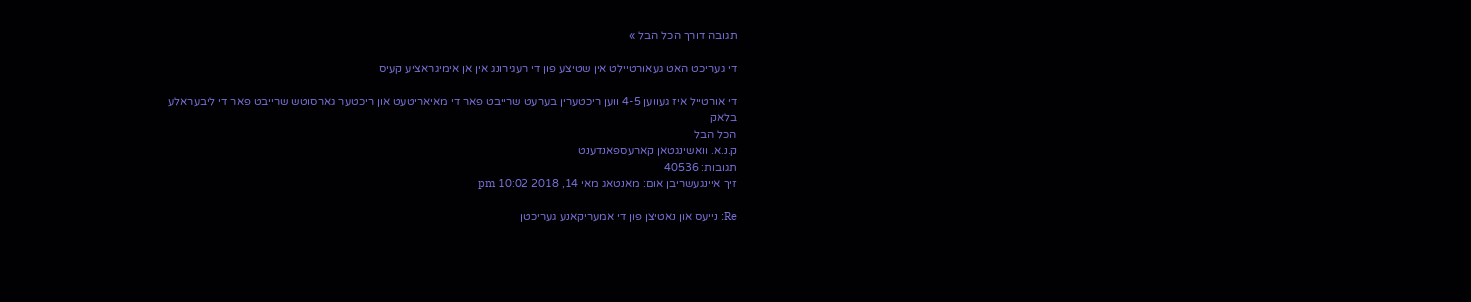תגובה דורך הכל הבל »

די געריכט האט געאורטיילט אין שטיצע פון די רעגירונג אין אן אימיגראציע קעיס

די אורטייל איז געווען 4-5 ווען ריכטערין בערעט שרייבט פאר די מאיאריטעט און ריכטער גארסוטש שרייבט פאר די ליבעראלע בלאק
הכל הבל
ק.נ.א. וואשינגטאן קארעספאנדענט
תגובות: 40536
זיך איינגעשריבן אום: מאנטאג מאי 14, 2018 10:02 pm

Re: נייעס און נאטיצן פון די אמעריקאנע געריכטן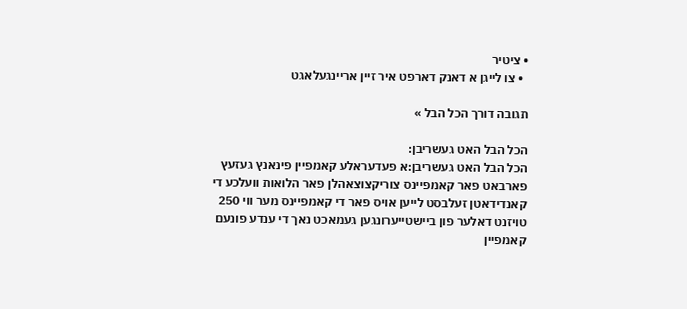• ציטיר
  • צו לייגן א דאנק דארפט איר זיין אריינגעלאגט

תגובה דורך הכל הבל »

הכל הבל האט געשריבן:
הכל הבל האט געשריבן:א פעדעראלע קאמפיין פינאנץ געזעץ פארבאט פאר קאמפיינס צוריקצוצאהלן פאר הלואות וועלכע די קאנדידאטן זעלבסט לייען אויס פאר די קאמפיינס מער ווי 250 טויזנט דאלער פון ביישטייערונגען געמאכט נאך די ענדע פונעם קאמפיין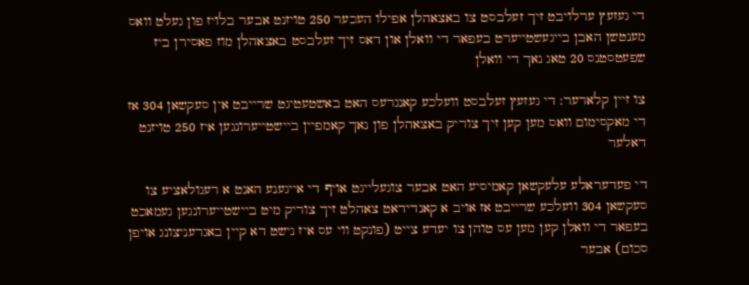די געזעץ ערלויבט זיך זעלבסט צו באצאהלן אפילו העכער 250 טויזנט אבער בלויז פון געלט וואס מענטשן האבן בייגעשטייערט בעפאר די וואלן און דאס זיך זעלבסט באצאהלן מוז פאסירן ביז שפעטסטנס 20 טאג נאך די וואלן

צו זיין קלארער: די געזעץ זעלבסט וועלכע קאנגרעס האט באשטעטיגט שרייבט אין סעקשאן 304 אז די מאקסימום וואס מען קען זיך צוריק באצאהלן פון נאך קאמפיין ביישטייערונגען איז 250 טויזנט דאלער

די פעדעראלע עלעקשאן קאמיסיע האט אבער צוגעלייגט אויף די אייגענע האנט א רעגולאציע צו סעקשאן 304 וועלכע שרייבט אז אויב א קאנדידאט צאהלט זיך צוריק מיט ביישטייערונגען געמאכט בעפאר די וואלן קען מען עס טוהן צו יעדע צייט (פונקט ווי עס איז נישט דא קיין באגרעניצונג אויפן סכום) אבער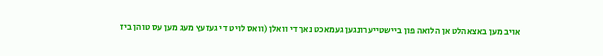אויב מען באצאהלט אן הלואה פון ביישטייערונגען געמאכט נאך די וואלן (וואס לויט די געזעץ מעג מען עס טוהן ביז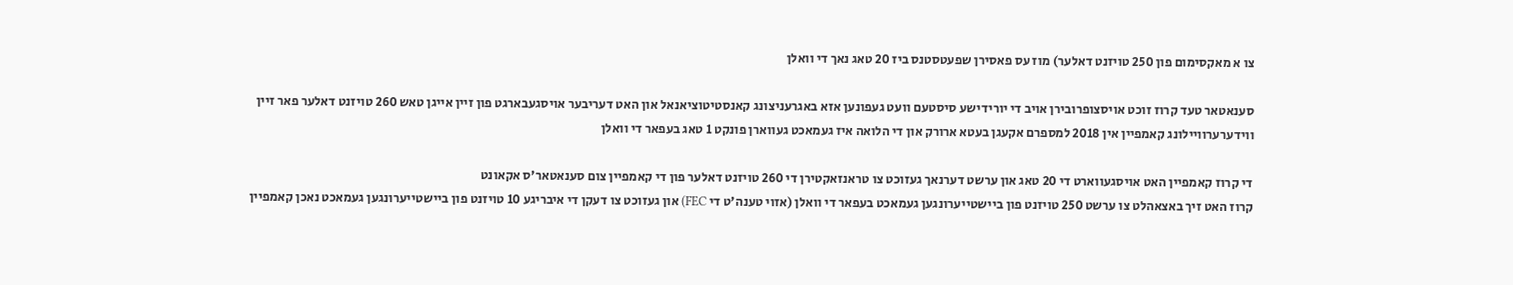צו א מאקסימום פון 250 טויזנט דאלער) מוז עס פאסירן שפעטסטנס ביז 20 טאג נאך די וואלן

סענאטאר טעד קרוז זוכט אויסצופרובירן אויב די יורידישע סיסטעם וועט געפונען אזא באגרעניצונג קאנסטיטוציאנאל און האט דעריבער אויסגעבארגט פון זיין אייגן טאש 260 טויזנט דאלער פאר זיין ווידערערוויילונג קאמפיין אין 2018 למספרם אקעגן בעטא ארורק און די הלואה איז געמאכט געווארן פונקט 1 טאג בעפאר די וואלן

די קרוז קאמפיין האט אויסגעווארט די 20 טאג און ערשט דערנאך געזוכט צו טראנזאקטירן די 260 טויזנט דאלער פון די קאמפיין צום סענאטאר'ס אקאונט
קרוז האט זיך באצאהלט צו ערשט 250 טויזנט פון ביישטייערונגען געמאכט בעפאר די וואלן (אזוי טענה'ט די FEC) און געזוכט צו דעקן די איבריגע 10 טויזנט פון ביישטייערונגען געמאכט נאכן קאמפיין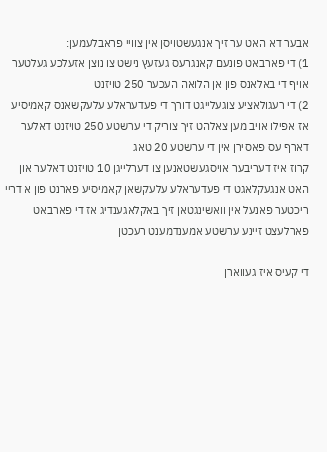אבער דא האט ער זיך אנגעשטויסן אין צוויי פראבלעמען:
1) די פארבאט פונעם קאנגרעס געזעץ נישט צו נוצן אזעלכע געלטער אויף די באלאנס פון אן הלואה העכער 250 טויזנט
2) די רעגולאציע צוגעלייגט דורך די פעדעראלע עלעקשאנס קאמיסיע אז אפילו אויב מען צאלהט זיך צוריק די ערשטע 250 טויזנט דאלער דארף עס פאסירן אין די ערשטע 20 טאג
קרוז איז דעריבער אויסגעשטאנען צו דערלייגן 10 טויזנט דאלער און האט אנגעקלאגט די פעדעראלע עלעקשאן קאמיסיע פארנט פון א דריי ריכטער פאנעל אין וואשינגטאן זיך באקלאגענדיג אז די פארבאט פארלעצט זיינע ערשטע אמענדמענט רעכטן

די קעיס איז געווארן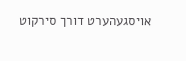אויסגעהערט דורך סירקוט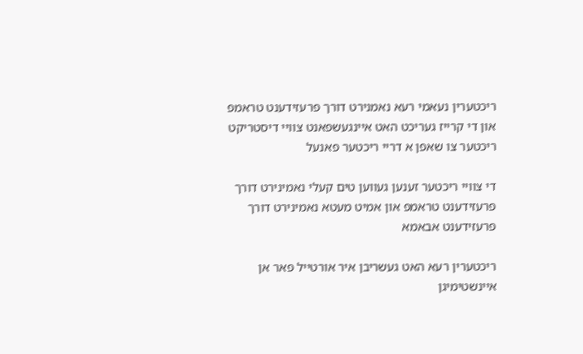ריכטערין נעאמי רעא נאמנירט דורך פרעזידענט טראמפ און די קרייז געריכט האט איינגעשפאנט צוויי דיסטריקט ריכטער צו שאפן א דריי ריכטער פאנעל

די צוויי ריכטער זענען געווען טים קעלי נאמינירט דורך פרעזידענט טראמפ און אמיט מעטא נאמינירט דורך פרעזידענט אבאמא

ריכטערין רעא האט געשריבן איר אורטייל פאר אן איינשטימיגן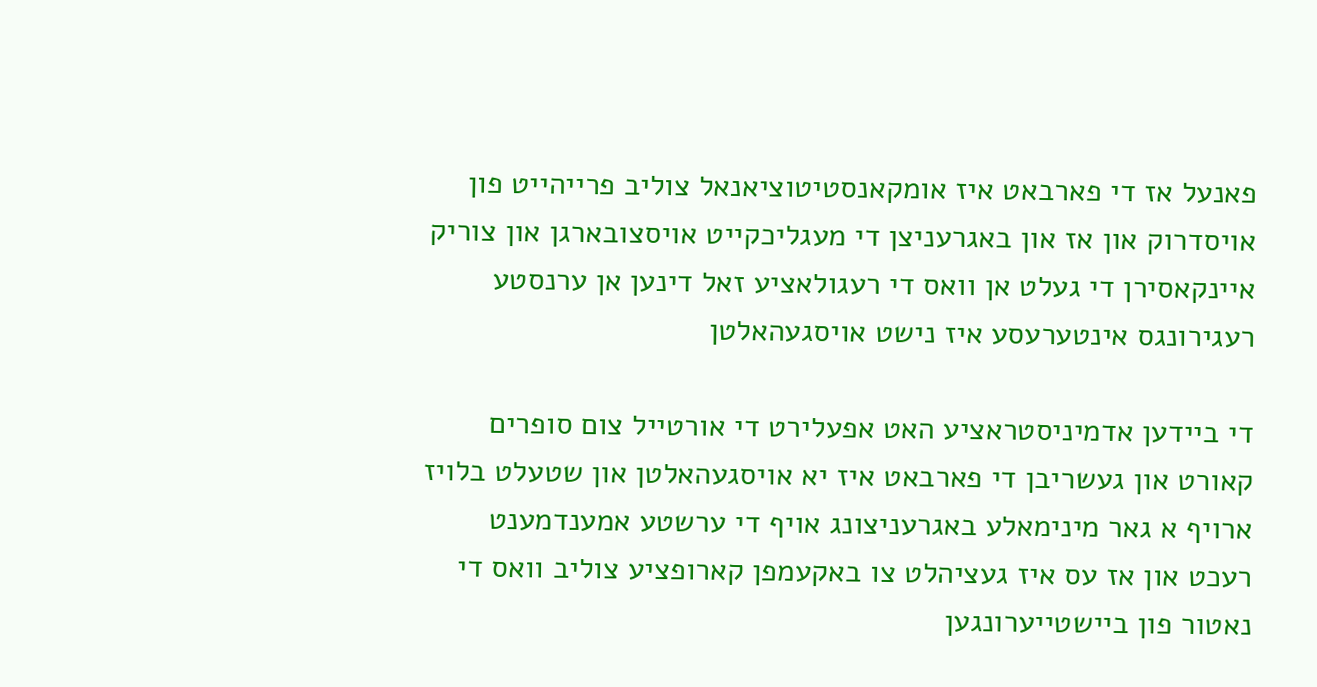פאנעל אז די פארבאט איז אומקאנסטיטוציאנאל צוליב פרייהייט פון אויסדרוק און אז און באגרעניצן די מעגליכקייט אויסצובארגן און צוריק איינקאסירן די געלט אן וואס די רעגולאציע זאל דינען אן ערנסטע רעגירונגס אינטערעסע איז נישט אויסגעהאלטן

די ביידען אדמיניסטראציע האט אפעלירט די אורטייל צום סופרים קאורט און געשריבן די פארבאט איז יא אויסגעהאלטן און שטעלט בלויז ארויף א גאר מינימאלע באגרעניצונג אויף די ערשטע אמענדמענט רעכט און אז עס איז געציהלט צו באקעמפן קארופציע צוליב וואס די נאטור פון ביישטייערונגען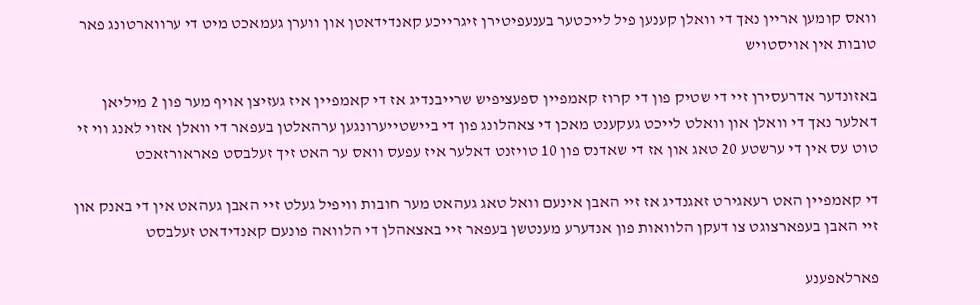וואס קומען אריין נאך די וואלן קענען פיל לייכטער בענעפיטירן זיגרייכע קאנדידאטן און ווערן געמאכט מיט די ערווארטונג פאר טובות אין אויסטויש

באזונדער אדרעסירן זיי די שטיק פון די קרוז קאמפיין ספעציפיש שרייבנדיג אז די קאמפיין איז געזיצן אויף מער פון 2 מיליאן דאלער נאך די וואלן און וואלט לייכט געקענט מאכן די צאהלונג פון די ביישטייערונגען ערהאלטן בעפאר די וואלן אזוי לאנג ווי זי טוט עס אין די ערשטע 20 טאג און אז די שאדנס פון 10 טויזנט דאלער איז עפעס וואס ער האט זיך זעלבסט פאראורזאכט

די קאמפיין האט רעאגירט זאגנדיג אז זיי האבן אינעם וואל טאג געהאט מער חובות וויפיל געלט זיי האבן געהאט אין די באנק און זיי האבן בעפארצוגט צו דעקן הלוואות פון אנדערע מענטשן בעפאר זיי באצאהלן די הלוואה פונעם קאנדידאט זעלבסט

פארלאפענע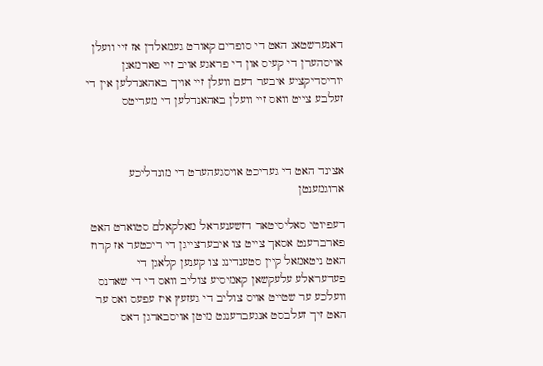דאנערשטאג האט די סופרים קאורט געמאלדן אז זיי וועלן אויסהערן די קעיס און די פראגע אויב זיי פארמאגן יוריסדיקציע איבער דעם וועלן זיי אויך באהאנדלען אין די זעלבע צייט וואס זיי וועלן באהאנדלען די מעריטס



אצינד האט די געריכט אויסגעהערט די מונדליכע ארוגמענטן

דעפיוטי סאליסיטאר דזשענעראל מאלקאלם סטוארט האט פארברענט אסאך צייט צו איבערצייגן די ריכטער אז קרוז האט ניטאמאל קיין סטענדינג צו קענען קלאגן די פעדעראלע עלעקשאן קאמיסיע צוליב וואס די די שאדנס וועלכע ער שטייט אויס צוליב די געזעץ איז עפעס ואס ער האט זיך זעלבסט אנגעברענגט מיטן אויסבארגן דאס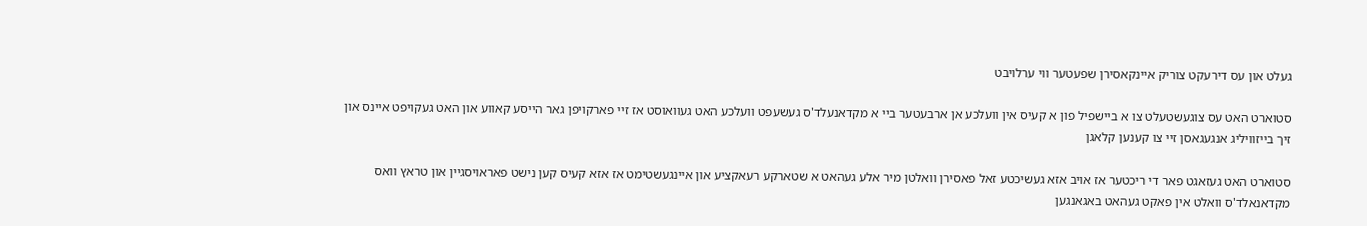געלט און עס דירעקט צוריק איינקאסירן שפעטער ווי ערלויבט

סטוארט האט עס צוגעשטעלט צו א ביישפיל פון א קעיס אין וועלכע אן ארבעטער ביי א מקדאנעלד'ס געשעפט וועלכע האט געוואוסט אז זיי פארקויפן גאר הייסע קאווע און האט געקויפט איינס און זיך בייזוויליג אנגעגאסן זיי צו קענען קלאגן

סטוארט האט געזאגט פאר די ריכטער אז אויב אזא געשיכטע זאל פאסירן וואלטן מיר אלע געהאט א שטארקע רעאקציע און איינגעשטימט אז אזא קעיס קען נישט פאראויסגיין און טראץ וואס מקדאנאלד'ס וואלט אין פאקט געהאט באגאנגען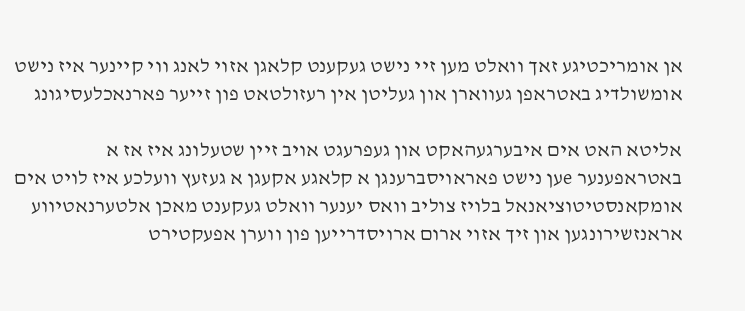אן אומריכטיגע זאך וואלט מען זיי נישט געקענט קלאגן אזוי לאנג ווי קיינער איז נישט אומשולדיג באטראפן געווארן און געליטן אין רעזולטאט פון זייער פארנאכלעסיגונג

אליטא האט אים איבערגעהאקט און געפרעגט אויב זיין שטעלונג איז אז א באטראפענער eען נישט פאראויסברענגן א קלאגע אקעגן א געזעץ וועלכע איז לויט אים אומקאנסטיטוציאנאל בלויז צוליב וואס יענער וואלט געקענט מאכן אלטערנאטיווע אראנזשירונגען און זיך אזוי ארום ארויסדרייען פון ווערן אפעקטירט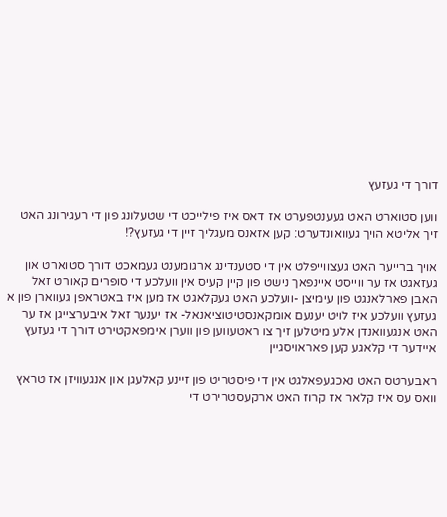דורך די געזעץ

ווען סטוארט האט געענטפערט אז דאס איז פילייכט די שטעלונג פון די רעגירונג האט זיך אליטא הויך געוואונדערט: קען אזאנס מעגליך זיין די געזעץ?!

אויך ברייער האט געצווייפלט אין די סטענדינג ארגומענט געמאכט דורך סטוארט און געזאגט אז ער ווייסט איינפאך נישט פון קיין קעיס אין וועלכע די סופרים קאורט זאל האבן פארלאנגט פון עימיצן -וועלכע האט געקלאגט אז מען איז באטראפן געווארן פון א געזעץ וועלכע איז לויט יענעם אומקאנסטיטוציאנאל- אז יענער זאל איבערצייגן אז ער האט אנגעוואנדן אלע מיטלען זיך צו ראטעווען פון ווערן אימפאקטירט דורך די געזעץ איידער די קלאגע קען פאראויסגיין

ראבערטס האט נאכגעפאלגט אין די פיסטריט פון זיינע קאלעגן און אנגעוויזן אז טראץ וואס עס איז קלאר אז קרוז האט ארקעסטרירט די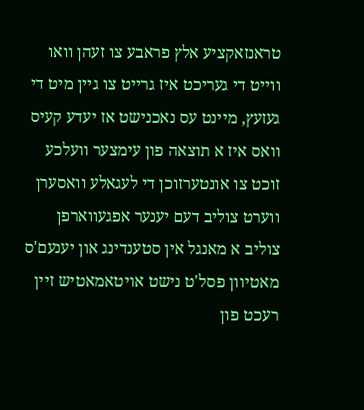טראנזאקציע אלץ פראבע צו זעהן וואו ווייט די געריכט איז גרייט צו גיין מיט די געזעץ, מיינט עס נאכנישט אז יעדע קעיס וואס איז א תוצאה פון עימצער וועלכע זוכט צו אונטערזוכן די לעגאלע וואסערן ווערט צוליב דעם יענער אפגעווארפן צוליב א מאנגל אין סטענדינג און יענעם'ס מאטיוון פסל'ט נישט אויטאמאטיש זיין רעכט פון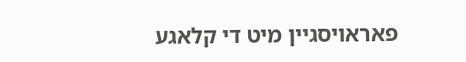פאראויסגיין מיט די קלאגע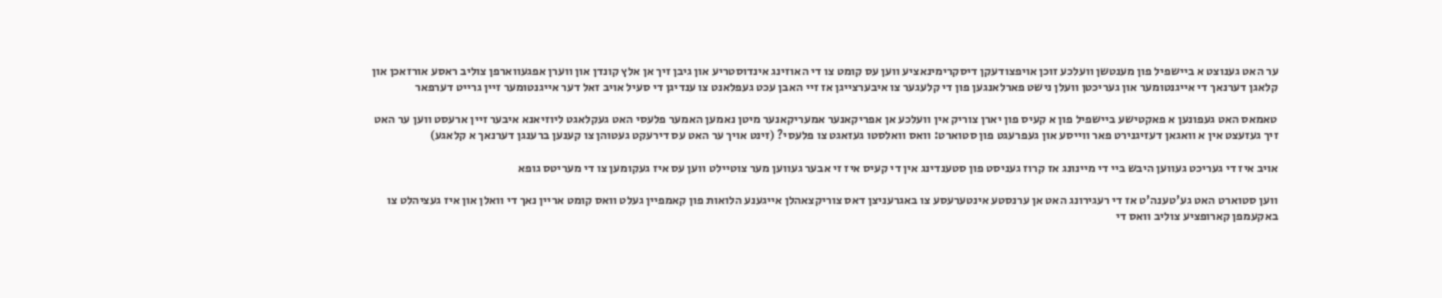ער האט גענוצט א ביישפיל פון מענטשן וועלכע זוכן אויפצודעקן דיסקרימינאציע ווען עס קומט צו די האוזינג אינדוסטריע און גיבן זיך אן אלץ קונדן און ווערן אפגעווארפן צוליב ראסע אורזאכן און קלאגן דערנאך די אייגנטומער און געריכטן וועלן נישט פארלאנגען פון די קלעגער צו איבערצייגן אז זיי האבן עכט געפלאנט צו ענדיגן די סעיל אויב זאל דער אייגנטומער זיין גרייט דערפאר

טאמאס האט געפונען א פאקטישע ביישפיל פון א קעיס פון יארן צוריק אין וועלכע אן אפריקאנער אמעריקאנער מיטן נאמען האמער פלעסי האט געקלאגט ליוזיאנא איבער זיין ארעסט ווען ער האט זיך געזעצט אין א וואגאן דעזיגנירט פאר ווייסע און געפרעגט פון סטוארט: וואס וואלסטו געזאגט צו פלעסי? (זינט אויך ער האט עס דירעקט געטוהן צו קענען ברענגן דערנאך א קלאגע)

אויב איז די געריכט געווען היבש ביי די מיינונג אז קרוז געניסט פון סטענדינג אין די קעיס איז זי אבער געווען מער צוטיילט ווען עס איז געקומען צו די מעריטס גופא

ווען סטוארט האט גע'טענה'ט אז די רעגירונג האט אן ערנסטע אינטערעסע צו באגרעניצן דאס צוריקצאהלן אייגענע הלואות פון קאמפיין געלט וואס קומט אריין נאך די וואלן און איז געציהלט צו באקעמפן קארופציע צוליב וואס די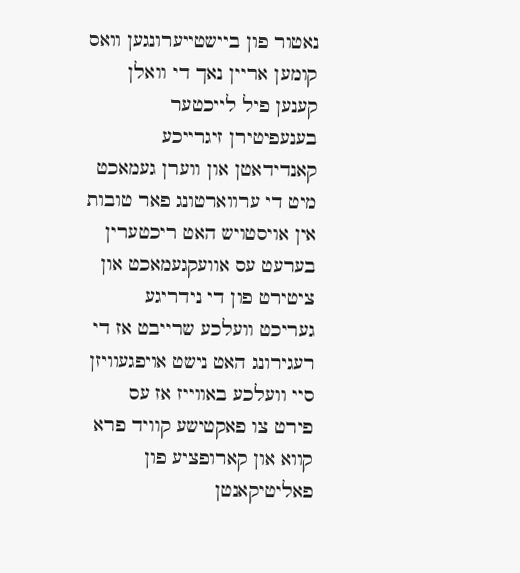נאטור פון ביישטייערונגען וואס קומען אריין נאך די וואלן קענען פיל לייכטער בענעפיטירן זיגרייכע קאנדידאטן און ווערן געמאכט מיט די ערווארטונג פאר טובות אין אויסטויש האט ריכטערין בערעט עס אוועקגעמאכט און ציטירט פון די נידריגע געריכט וועלכע שרייבט אז די רעגירונג האט נישט אויפגעוויזן סיי וועלכע באווייז אז עס פירט צו פאקטישע קוויד פרא קווא און קארופציע פון פאליטיקאנטן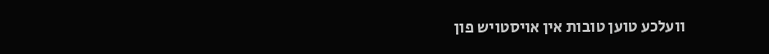וועלכע טוען טובות אין אויסטויש פון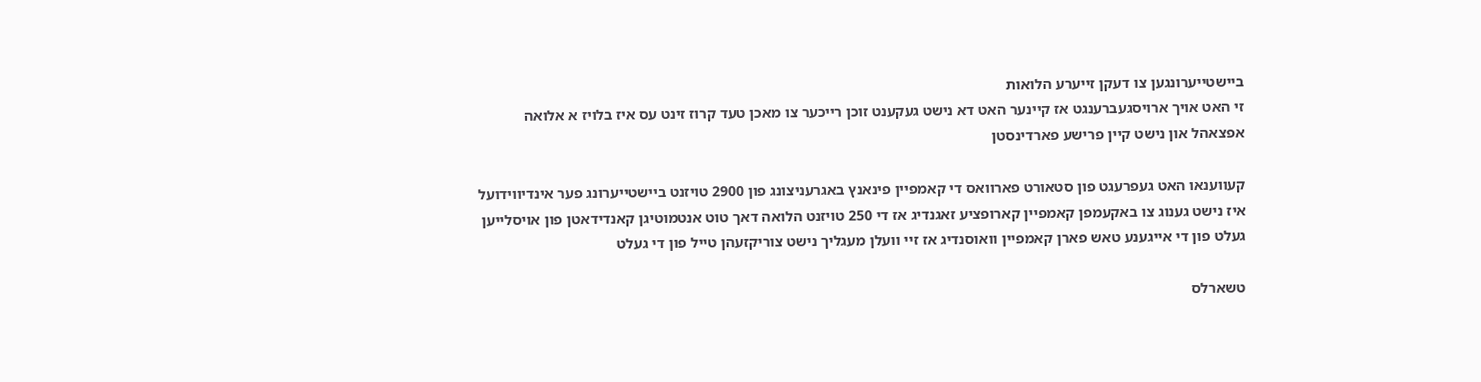ביישטייערונגען צו דעקן זייערע הלואות
זי האט אויך ארויסגעברענגט אז קיינער האט דא נישט געקענט זוכן רייכער צו מאכן טעד קרוז זינט עס איז בלויז א אלואה אפצאהל און נישט קיין פרישע פארדינסטן

קעווענאו האט געפרעגט פון סטאורט פארוואס די קאמפיין פינאנץ באגרעניצונג פון 2900 טויזנט ביישטייערונג פער אינדיווידועל איז נישט גענוג צו באקעמפן קאמפיין קארופציע זאגנדיג אז די 250 טויזנט הלואה דאך טוט אנטמוטיגן קאנדידאטן פון אויסלייען געלט פון די אייגענע טאש פארן קאמפיין וואוסנדיג אז זיי וועלן מעגליך נישט צוריקזעהן טייל פון די געלט

טשארלס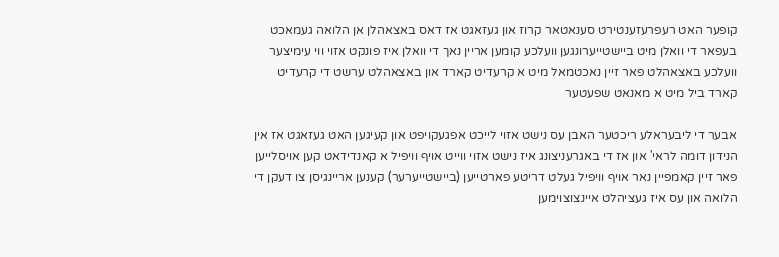קופער האט רעפרעזענטירט סענאטאר קרוז און געזאגט אז דאס באצאהלן אן הלואה געמאכט בעפאר די וואלן מיט ביישטייערונגען וועלכע קומען אריין נאך די וואלן איז פונקט אזוי ווי עימיצער וועלכע באצאהלט פאר זיין נאכטמאל מיט א קרעדיט קארד און באצאהלט ערשט די קרעדיט קארד ביל מיט א מאנאט שפעטער

אבער די ליבעראלע ריכטער האבן עס נישט אזוי לייכט אפגעקויפט און קעיגען האט געזאגט אז אין הנידון דומה לראי' און אז די באגרעניצונג איז נישט אזוי ווייט אויף וויפיל א קאנדידאט קען אויסלייען פאר זיין קאמפיין נאר אויף וויפיל געלט דריטע פארטייען (ביישטייערער) קענען אריינגיסן צו דעקן די הלואה און עס איז געציהלט איינצוצוימען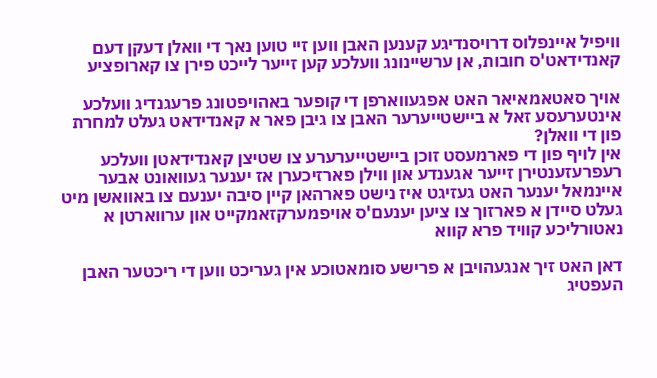וויפיל איינפלוס דרויסנדיגע קענען האבן ווען זיי טוען נאך די וואלן דעקן דעם קאנדידאט'ס חובות, אן ערשיינונג וועלכע קען זייער לייכט פירן צו קארופציע

אויך סאטאמאיאר האט אפגעווארפן די קופער באהויפטונג פרעגנדיג וועלכע אינטערעסע זאל א ביישטייערער האבן צו גיבן פאר א קאנדידאט געלט למחרת פון די וואלן?
אין לויף פון די פארמעסט זוכן ביישטייערערע צו שטיצן קאנדידאטן וועלכע רעפרעזענטירן זייער אגענדע און ווילן פארזיכערן אז יענער געוואונט אבער איינמאל יענער האט געזיגט איז נישט פארהאן קיין סיבה יענעם צו באוואשן מיט געלט סיידן א פארזוך צו ציען יענעם'ס אויפמערקזאמקייט און ערווארטן א נאטורליכע קוויד פרא קווא

דאן האט זיך אנגעהויבן א פרישע סומאטוכע אין געריכט ווען די ריכטער האבן העפטיג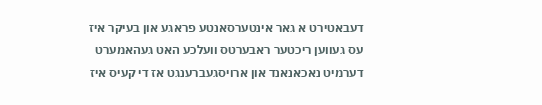דעבאטירט א גאר אינטערסאנטע פראגע און בעיקר איז עס געווען ריכטער ראבערטס וועלכע האט געהאמערט דערמיט נאכאנאנד און ארויסגעברענגט אז די קעיס איז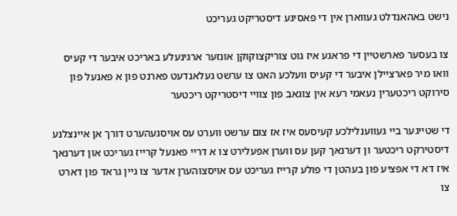נישט באהאנדלט געווארן אין די פאסיגע דיסטריקט געריכט

צו בעסער פארשטיין די פראגע איז גוט צוריקצוקוקן אונזער ארגינעלע באריכט איבער די קעיס וואו מיר פארציילן איבער די קעיס וועלכע האט צו ערשט געלאנדעט פארנט פון א פאנעל פון סירוקט ריכטערין נעאמי רעא אין צוגאב פון צוויי דיסטריקט ריכטער

די שטייגער ביי געווענלילכע קעיסעס איז אז צום ערשט ווערט עס אויסגעהערט דורך אן איינצלנע דיסטירקט ריכטער ון דערנאך קען עס ווערן אפעלירט צו א דריי פאנעל קרייז געריכט און דערנאך איז דא די אפציע פון בעהטן די פולע קרייז געריכט עס אויסצוהערן אדער צו גיין גראד פון דארט צו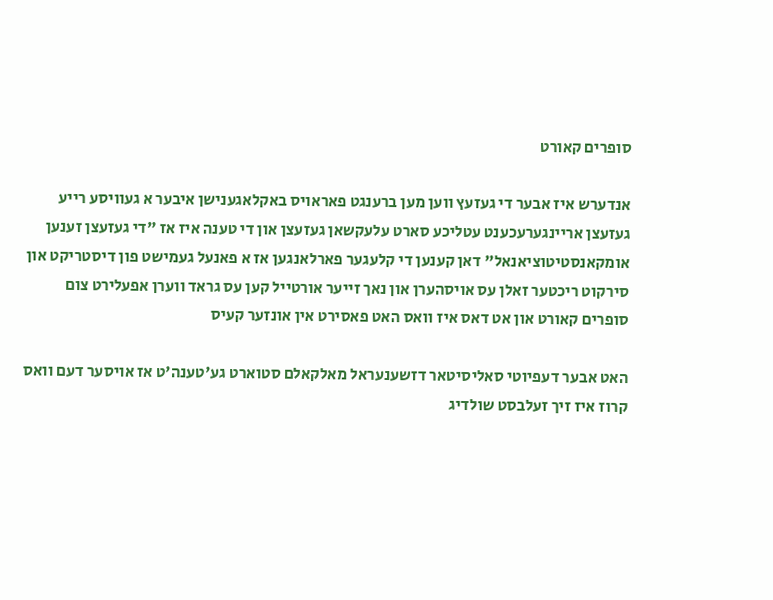סופרים קאורט

אנדערש איז אבער די געזעץ ווען מען ברענגט פאראויס באקלאגענישן איבער א געוויסע רייע געזעצן אריינגערעכענט עטליכע סארט עלעקשאן געזעצן און די טענה איז אז "די געזעצן זענען אומקאנסטיטוציאנאל" דאן קענען די קלעגער פארלאנגען אז א פאנעל געמישט פון דיסטריקט און סירקוט ריכטער זאלן עס אויסהערן און נאך זייער אורטייל קען עס גראד ווערן אפעלירט צום סופרים קאורט און אט דאס איז וואס האט פאסירט אין אונזער קעיס

האט אבער דעפיוטי סאליסיטאר דזשענעראל מאלקאלם סטוארט גע'טענה'ט אז אויסער דעם וואס קרוז איז זיך זעלבסט שולדיג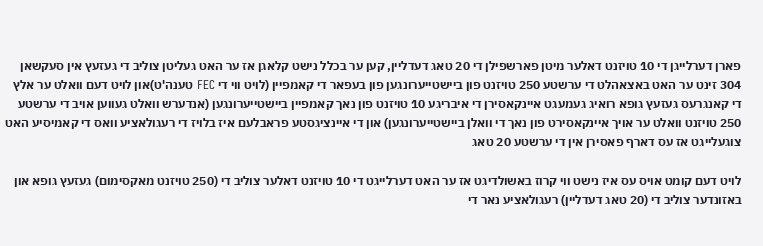פארן דערלייגן די 10 טויזנט דאלער מיטן פארשפילן די 20 טאג דעדליין, קען ער בכלל נישט קלאגן אז ער האט געליטן צוליב די געזעץ אין סעקשאן 304 זינט ער האט באצאהלט די ערשטע 250 טויזנט פון ביישטייערונגען פון בעפאר די קאמפיין (לויט ווי די FEC טענה'ט)און לויט דעם וואלט ער אלץ די קאנגרעס געזעץ גופא רואיג געמעגט איינקאסירן די איבריגע 10 טויזנט פון נאך קאמפיין ביישטייערונגען (אנדערש וואלט געווען אויב די ערשטע 250 טויזנט וואלט ער אויך איינקאסירט פון נאך די וואלן ביישטייערונגען) און די איינציגסטע פראבלעם איז בלויז די רעגולאציע וואס די קאמיסיע האט צוגעלייגט אז עס דארף פאסירן אין די ערשטע 20 טאג

לויט דעם קומט אויס עס איז נישט ווי קרוז באשולדיגט אז ער האט דערלייגט די 10 טויזנט דאלער צוליב די (250 טויזנט מאקסימום) געזעץ גופא און באזונדער צוליב די (20 טאג דעדליין) רעגולאציע נאר די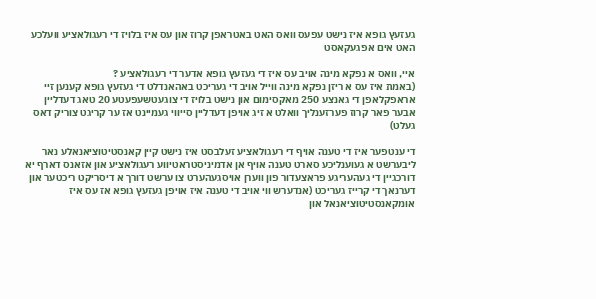געזעץ גופא איז נישט עפעס וואס האט באטראפן קרוז און עס איז בלויז די רעגולאציע וועלכע האט אים אפגעקאסט

איי, וואס א נפקא מינה אויב עס איז די געזעץ גופא אדער די רעגולאציע ?
(באמת איז עס א ריזן נפקא מינה ווייל אויב די געריכט באהאנדלט די געזעץ גופא קענען זיי אראפקלאפן די גאנצע 250 מאקסימום און נישט בלויז די צוגעטשעפעטע 20 טאג דעדליין אבער פאר קרוז פערזענליך וואלט א זיג אויפן דעדליין סייווי געמיינט אז ער קריגט צוריק דאס געלט)

די ענטפער איז די טענה אויף די רעגולאציע זעלבסט איז נישט קיין קאנסטיטוציאנאלע נאר ליבערשט א געוענליכע סארט טענה אויף אן אדמיניסטראטיווע רעגולאציע און אזאנס דארף יא דורכגיין די געהעריגע פראצעדור פון ווערן אויסגעהערט צו ערשט דורך א דיסריקט ריכטער און דערנאך די קרייז געריכט (אנדערש ווי אויב די טענה איז אויפן געזעץ גופא אז עס איז אומקאנסטיטוציאנאל און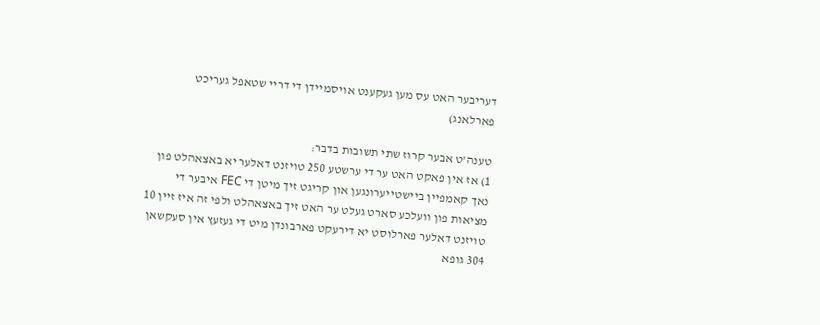דעריבער האט עס מען געקענט אויסמיידן די דריי שטאפל געריכט פארלאנג)

טענה'ט אבער קרוז שתי תשובות בדבר:
1) אז אין פאקט האט ער די ערשטע 250 טויזנט דאלער יא באצאהלט פון נאך קאמפיין ביישטייערונגען און קריגט זיך מיטן די FEC איבער די מציאות פון וועלכע סארט געלט ער האט זיך באצאהלט ולפי זה איז זיין 10 טויזנט דאלער פארלוסט יא דירעקט פארבונדן מיט די געזעץ אין סעקשאן 304 גופא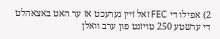2) אפילו די FEC זאל זיין גערעכט אז ער האט באצאהלט די ערשטע 250 טויזנט פון ערב וואלן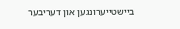ביישטייערונגען און דעריבער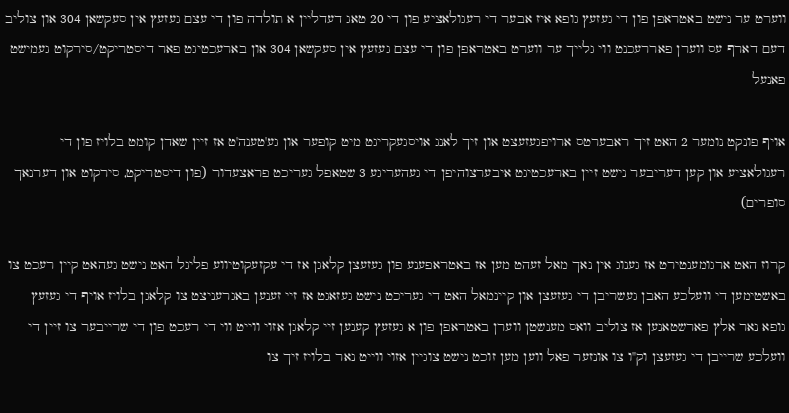ווערט ער נישט באטראפן פון די געזעץ גופא איז אבער די רעגולאציע פון די 20 טאג דעדליין א תולדה פון די עצם געזעץ אין סעקשאן 304 און צוליב דעם דארף עס ווערן פאררעכנט ווי גלייך ער ווערט באטראפן פון די עצם געזעץ אין סעקשאן 304 און בארעכטיגט פאר דיסטריקט/סירקוט געמישט פאנעל

אויף פונקט נומער 2 האט זיך ראבערטס ארויפגעזעצט און זיך לאנג אויסגעקריגט מיט קופער און גע'טענה'ט אז זיין שאדן קומט בלויז פון די רעגולאציע און קען דעריבער נישט זיין בארעכטיגט איבערצוהיפן די געהעריגע 3 שטאפל געריכט פראצעדור (פון דיסטריקט, סירקוט און דערנאך סופרים)

קרוז האט ארגומענטירט אז גענוג אין נאך מאל זעהט מען אז באטראפענע פון געזעצן קלאגן אז די עקזעקוטיווע פליגל האט נישט געהאט קיין רעכט צו באשטימען די וועלכע האבן געשריבן די געזעצן און קיינמאל האט די געריכט נישט געזאגט אז זיי זענען באגרעניצט צו קלאגן בלויז אויף די געזעץ גופא נאר אלץ פארשטאנען אז צוליב וואס מענשטן ווערן באטראפן פון א געזעץ קענען זיי קלאגן אזוי ווייט ווי די רעכט פון די שרייבער צו זיין די וועלכע שרייבן די געזעצן וק"ו צו אונזער פאל ווען מען זוכט נישט צוגיין אזוי ווייט נאר בלויז זיך צו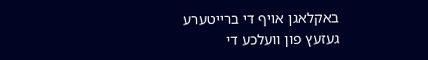באקלאגן אויף די ברייטערע געזעץ פון וועלכע די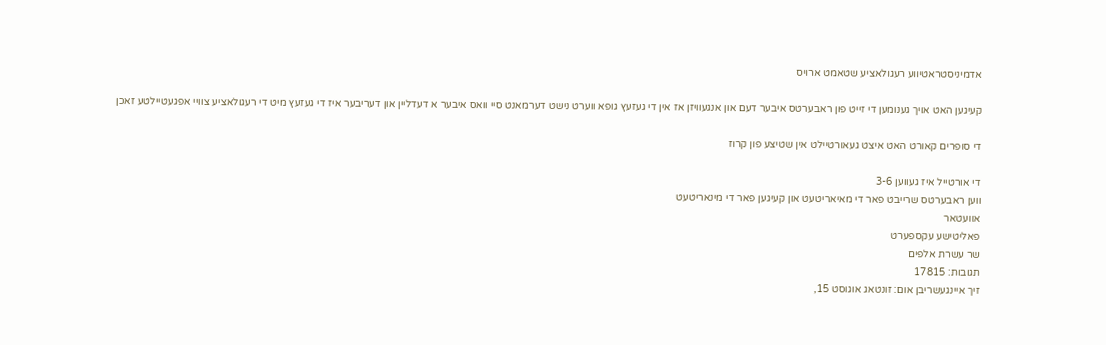אדמיניסטראטיווע רעגולאציע שטאמט ארויס

קעיגען האט אויך גענומען די זייט פון ראבערטס איבער דעם און אנגעוויזן אז אין די געזעץ גופא ווערט נישט דערמאנט סיי וואס איבער א דעדליין און דעריבער איז די געזעץ מיט די רעגולאציע צוויי אפגעטיילטע זאכן

די סופרים קאורט האט איצט געאורטיילט אין שטיצע פון קרוז

די אורטייל איז געווען 3-6
ווען ראבערטס שרייבט פאר די מאיאריטעט און קעיגען פאר די מינאריטעט
אוועטאר
פאליטישע עקספערט
שר עשרת אלפים
תגובות: 17815
זיך איינגעשריבן אום: זונטאג אוגוסט 15,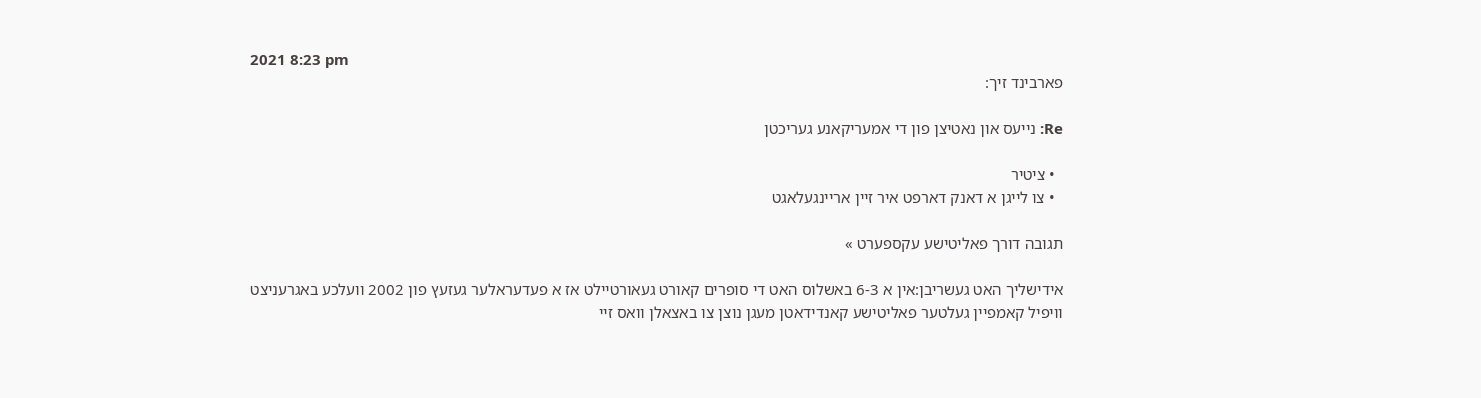2021 8:23 pm
פארבינד זיך:

Re: נייעס און נאטיצן פון די אמעריקאנע געריכטן

  • ציטיר
  • צו לייגן א דאנק דארפט איר זיין אריינגעלאגט

תגובה דורך פאליטישע עקספערט »

אידישליך האט געשריבן:אין א 6-3 באשלוס האט די סופרים קאורט געאורטיילט אז א פעדעראלער געזעץ פון 2002 וועלכע באגרעניצט וויפיל קאמפיין געלטער פאליטישע קאנדידאטן מעגן נוצן צו באצאלן וואס זיי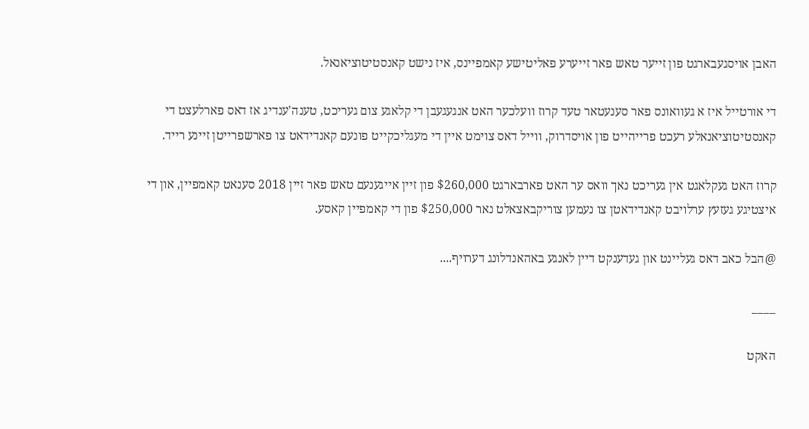האבן אויסגעבארגט פון זייער טאש פאר זייערע פאליטישע קאמפיינס, איז נישט קאנסטיטוציאנאל.

די אורטייל איז א געוואונס פאר סענעטאר טעד קרוז וועלכער האט אנגעגעבן די קלאגע צום געריכט, טענה'ענדיג אז דאס פארלעצט די קאנסטיטוציאנאלע רעכט פרייהייט פון אויסדרוק, ווייל דאס צוימט איין די מעגליכקייט פונעם קאנדידאט צו פארשפרייטן זיינע רייד.

קרוז האט געקלאגט אין געריכט נאך וואס ער האט פארבארגט $260,000 פון זיין אייגענעם טאש פאר זיין 2018 סענאט קאמפיין, און די איצטיגע געזעץ ערלויבט קאנדידאטן צו נעמען צוריקבאצאלט נאר $250,000 פון די קאמפיין קאסע.

@הבל כאב דאס געליינט און געדענקט דיין לאנגע באהאנדלונג דערויף....

____

האקט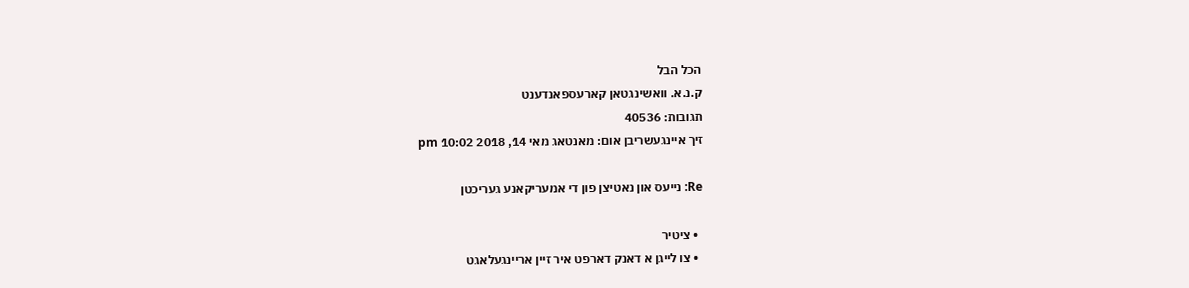הכל הבל
ק.נ.א. וואשינגטאן קארעספאנדענט
תגובות: 40536
זיך איינגעשריבן אום: מאנטאג מאי 14, 2018 10:02 pm

Re: נייעס און נאטיצן פון די אמעריקאנע געריכטן

  • ציטיר
  • צו לייגן א דאנק דארפט איר זיין אריינגעלאגט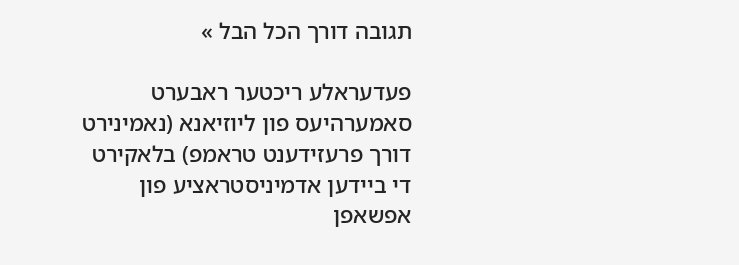תגובה דורך הכל הבל »

פעדעראלע ריכטער ראבערט סאמערהיעס פון ליוזיאנא (נאמינירט דורך פרעזידענט טראמפ) בלאקירט די ביידען אדמיניסטראציע פון אפשאפן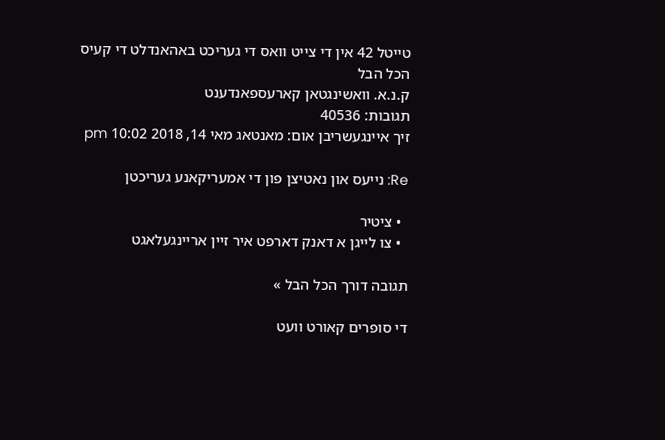טייטל 42 אין די צייט וואס די געריכט באהאנדלט די קעיס
הכל הבל
ק.נ.א. וואשינגטאן קארעספאנדענט
תגובות: 40536
זיך איינגעשריבן אום: מאנטאג מאי 14, 2018 10:02 pm

Re: נייעס און נאטיצן פון די אמעריקאנע געריכטן

  • ציטיר
  • צו לייגן א דאנק דארפט איר זיין אריינגעלאגט

תגובה דורך הכל הבל »

די סופרים קאורט וועט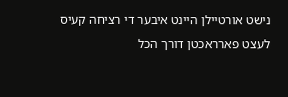נישט אורטיילן היינט איבער די רציחה קעיס
לעצט פארראכטן דורך הכל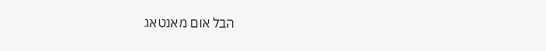הבל אום מאנטאג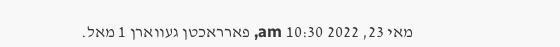מאי 23, 2022 10:30 am, פארראכטן געווארן 1 מאל.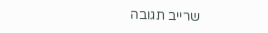שרייב תגובה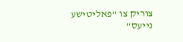צוריק צו “פאליטישע נייעס”